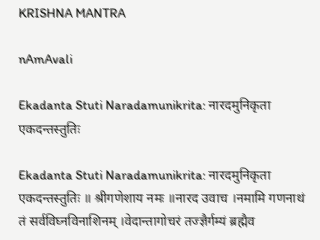KRISHNA MANTRA

nAmAvali

Ekadanta Stuti Naradamunikrita: नारदमुनिकृता एकदन्तस्तुतिः

Ekadanta Stuti Naradamunikrita: नारदमुनिकृता एकदन्तस्तुतिः ॥ श्रीगणेशाय नमः ॥नारद उवाच ।नमामि गणनाथं तं सर्वविघ्नविनाशिनम् ।वेदान्तागोचरं तज्ज्ञैर्गम्यं ब्रह्मैव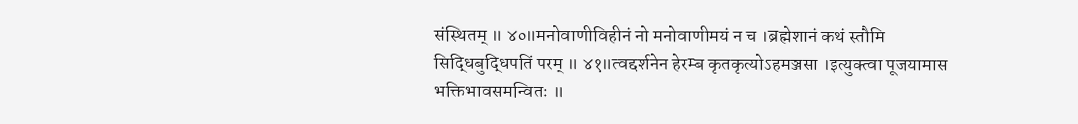संस्थितम् ॥ ४०॥मनोवाणीविहीनं नो मनोवाणीमयं न च ।ब्रह्मेशानं कथं स्तौमि सिद्धिबुद्धिपतिं परम् ॥ ४१॥त्वद्दर्शनेन हेरम्ब कृतकृत्योऽहमञ्जसा ।इत्युक्त्वा पूजयामास भक्तिभावसमन्वितः ॥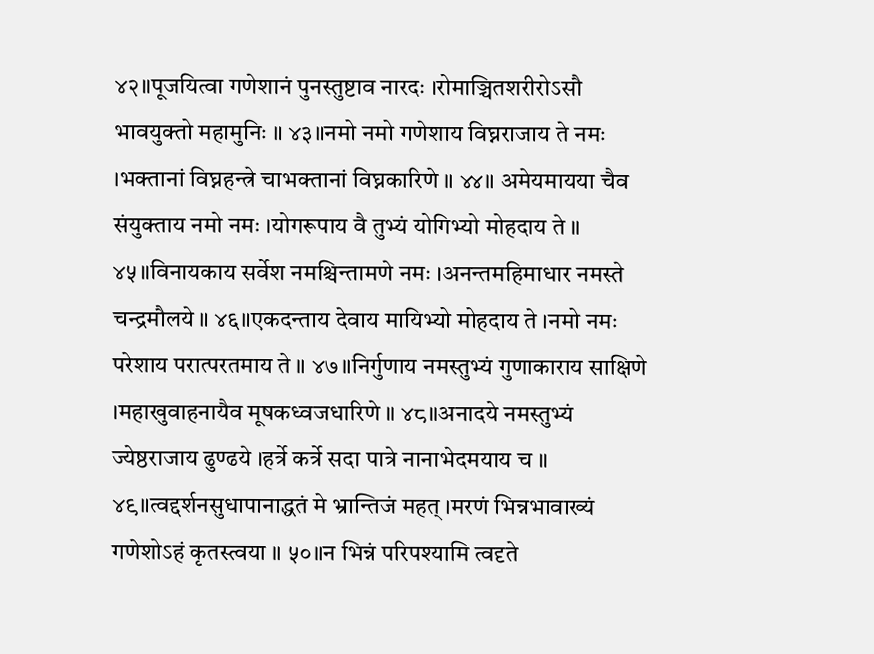४२॥पूजयित्वा गणेशानं पुनस्तुष्टाव नारदः ।रोमाञ्चितशरीरोऽसौ भावयुक्तो महामुनिः ॥ ४३॥नमो नमो गणेशाय विघ्नराजाय ते नमः ।भक्तानां विघ्नहन्त्रे चाभक्तानां विघ्नकारिणे ॥ ४४॥ अमेयमायया चैव संयुक्ताय नमो नमः ।योगरूपाय वै तुभ्यं योगिभ्यो मोहदाय ते ॥ ४५॥विनायकाय सर्वेश नमश्चिन्तामणे नमः ।अनन्तमहिमाधार नमस्ते चन्द्रमौलये ॥ ४६॥एकदन्ताय देवाय मायिभ्यो मोहदाय ते ।नमो नमः परेशाय परात्परतमाय ते ॥ ४७॥निर्गुणाय नमस्तुभ्यं गुणाकाराय साक्षिणे ।महाखुवाहनायैव मूषकध्वजधारिणे ॥ ४८॥अनादये नमस्तुभ्यं ज्येष्ठराजाय ढुण्ढये ।हर्त्रे कर्त्रे सदा पात्रे नानाभेदमयाय च ॥ ४९॥त्वद्दर्शनसुधापानाद्धतं मे भ्रान्तिजं महत् ।मरणं भिन्नभावाख्यं गणेशोऽहं कृतस्त्वया ॥ ५०॥न भिन्नं परिपश्यामि त्वदृते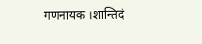गणनायक ।शान्तिदं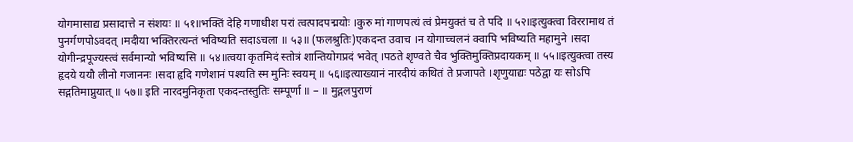योगमासाद्य प्रसादात्ते न संशयः ॥ ५१॥भक्तिं देहि गणाधीश परां त्वत्पादपद्मयोः ।कुरु मां गाणपत्यं त्वं प्रेमयुक्तं च ते पदि ॥ ५२॥इत्युक्त्वा विररामाथ तं पुनर्गणपोऽवदत् ।मदीया भक्तिरत्यन्तं भविष्यति सदाऽचला ॥ ५३॥ (फलश्रुतिः)एकदन्त उवाच ।न योगाच्चलनं क्वापि भविष्यति महामुने ।सदा योगीन्द्रपूज्यस्त्वं सर्वमान्यो भविष्यसि ॥ ५४॥त्वया कृतमिदं स्तोत्रं शान्तियोगप्रदं भवेत् ।पठते श‍ृण्वते चैव भुक्तिमुक्तिप्रदायकम् ॥ ५५॥इत्युक्त्वा तस्य हृदये ययौ लीनो गजाननः ।सदा हृदि गणेशानं पश्यति स्म मुनिः स्वयम् ॥ ५६॥इत्याख्यानं नारदीयं कथितं ते प्रजापते ।श‍ृणुयाद्यः पठेद्वा यः सोऽपि सद्गतिमाप्नुयात् ॥ ५७॥ इति नारदमुनिकृता एकदन्तस्तुतिः सम्पूर्णा ॥ – ॥ मुद्गलपुराणं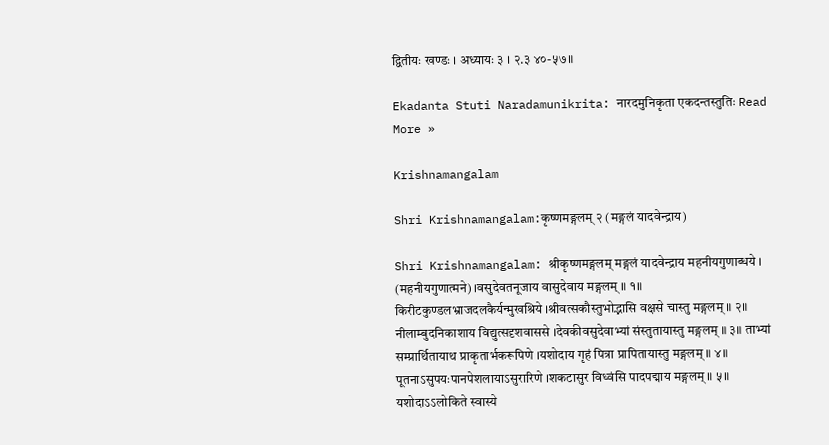द्वितीयः खण्डः । अध्यायः ३ । २.३ ४०-५७॥

Ekadanta Stuti Naradamunikrita: नारदमुनिकृता एकदन्तस्तुतिः Read More »

Krishnamangalam

Shri Krishnamangalam:कृष्णमङ्गलम् २ (मङ्गलं यादवेन्द्राय)

Shri Krishnamangalam: श्रीकृष्णमङ्गलम् मङ्गलं यादवेन्द्राय महनीयगुणाब्धये । (महनीयगुणात्मने) ।वसुदेवतनूजाय वासुदेवाय मङ्गलम् ॥ १॥ किरीटकुण्डलभ्राजदलकैर्यन्मुखश्रिये ।श्रीवत्सकौस्तुभोद्भासि वक्षसे चास्तु मङ्गलम् ॥ २॥ नीलाम्बुदनिकाशाय विद्युत्सदृशवाससे ।देवकीवसुदेवाभ्यां संस्तुतायास्तु मङ्गलम् ॥ ३॥ ताभ्यां सम्प्रार्थितायाथ प्राकृतार्भकरूपिणे ।यशोदाय गृहं पित्रा प्रापितायास्तु मङ्गलम् ॥ ४॥ पूतनाऽसुपयःपानपेशलायाऽसुरारिणे ।शकटासुर विध्वंसि पादपद्माय मङ्गलम् ॥ ५॥ यशोदाऽऽलोकिते स्वास्ये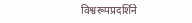विश्वरूपप्रदर्शिने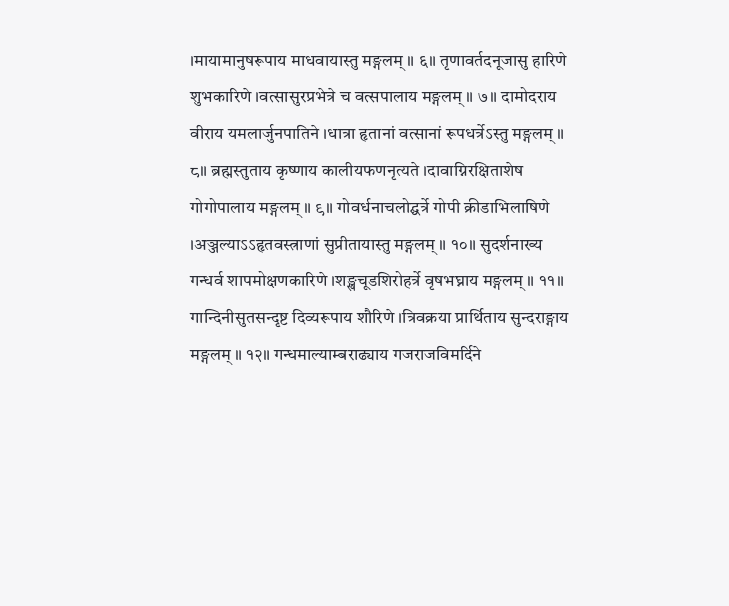।मायामानुषरूपाय माधवायास्तु मङ्गलम् ॥ ६॥ तृणावर्तदनूजासु हारिणे शुभकारिणे ।वत्सासुरप्रभेत्रे च वत्सपालाय मङ्गलम् ॥ ७॥ दामोदराय वीराय यमलार्जुनपातिने ।धात्रा हृतानां वत्सानां रूपधर्त्रेऽस्तु मङ्गलम् ॥ ८॥ ब्रह्मस्तुताय कृष्णाय कालीयफणनृत्यते ।दावाग्निरक्षिताशेष गोगोपालाय मङ्गलम् ॥ ९॥ गोवर्धनाचलोद्घर्त्रे गोपी क्रीडाभिलाषिणे ।अञ्जल्याऽऽहृतवस्त्राणां सुप्रीतायास्तु मङ्गलम् ॥ १०॥ सुदर्शनाख्य गन्धर्व शापमोक्षणकारिणे ।शङ्खचूडशिरोहर्त्रे वृषभघ्नाय मङ्गलम् ॥ ११॥ गान्दिनीसुतसन्दृष्ट दिव्यरूपाय शौरिणे ।त्रिवक्रया प्रार्थिताय सुन्दराङ्गाय मङ्गलम् ॥ १२॥ गन्धमाल्याम्बराढ्याय गजराजविमर्दिने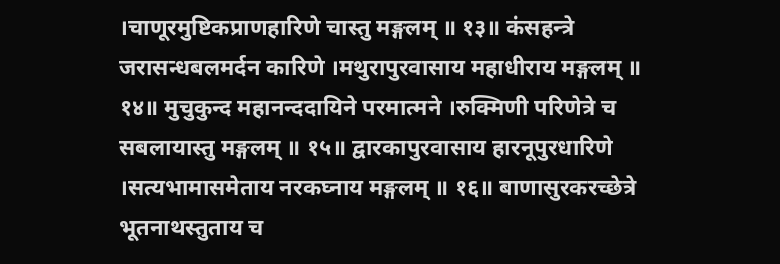।चाणूरमुष्टिकप्राणहारिणे चास्तु मङ्गलम् ॥ १३॥ कंसहन्त्रे जरासन्धबलमर्दन कारिणे ।मथुरापुरवासाय महाधीराय मङ्गलम् ॥ १४॥ मुचुकुन्द महानन्ददायिने परमात्मने ।रुक्मिणी परिणेत्रे च सबलायास्तु मङ्गलम् ॥ १५॥ द्वारकापुरवासाय हारनूपुरधारिणे ।सत्यभामासमेताय नरकघ्नाय मङ्गलम् ॥ १६॥ बाणासुरकरच्छेत्रे भूतनाथस्तुताय च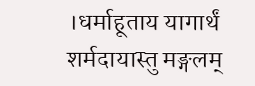।धर्माहूताय यागार्थं शर्मदायास्तु मङ्गलम्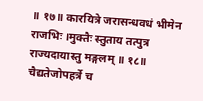॥ १७॥ कारयित्रे जरासन्धवधं भीमेन राजभिः ।मुक्तैः स्तुताय तत्पुत्र राज्यदायास्तु मङ्गलम् ॥ १८॥ चैद्यतेजोपहर्त्रे च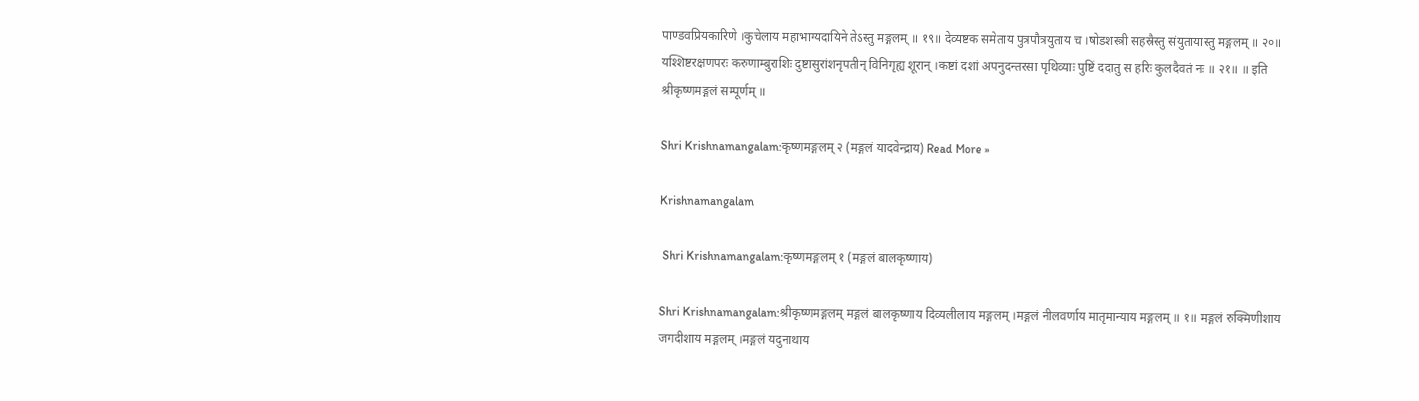पाण्डवप्रियकारिणे ।कुचेलाय महाभाग्यदायिने तेऽस्तु मङ्गलम् ॥ १९॥ देव्यष्टक समेताय पुत्रपौत्रयुताय च ।षोडशस्त्री सहस्रैस्तु संयुतायास्तु मङ्गलम् ॥ २०॥ यश्शिष्टरक्षणपरः करुणाम्बुराशिः दुष्टासुरांशनृपतीन् विनिगृह्य शूरान् ।कष्टां दशां अपनुदन्तरसा पृथिव्याः पुष्टिं ददातु स हरिः कुलदैवतं नः ॥ २१॥ ॥ इति श्रीकृष्णमङ्गलं सम्पूर्णम् ॥

Shri Krishnamangalam:कृष्णमङ्गलम् २ (मङ्गलं यादवेन्द्राय) Read More »

Krishnamangalam

 Shri Krishnamangalam:कृष्णमङ्गलम् १ (मङ्गलं बालकृष्णाय)

Shri Krishnamangalam:श्रीकृष्णमङ्गलम् मङ्गलं बालकृष्णाय दिव्यलीलाय मङ्गलम् ।मङ्गलं नीलवर्णाय मातृमान्याय मङ्गलम् ॥ १॥ मङ्गलं रुक्मिणीशाय जगदीशाय मङ्गलम् ।मङ्गलं यदुनाथाय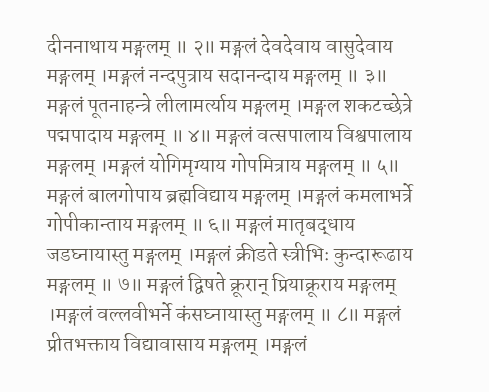दीननाथाय मङ्गलम् ॥ २॥ मङ्गलं देवदेवाय वासुदेवाय मङ्गलम् ।मङ्गलं नन्दपुत्राय सदानन्दाय मङ्गलम् ॥ ३॥ मङ्गलं पूतनाहन्त्रे लीलामर्त्याय मङ्गलम् ।मङ्गल शकटच्छेत्रे पद्मपादाय मङ्गलम् ॥ ४॥ मङ्गलं वत्सपालाय विश्वपालाय मङ्गलम् ।मङ्गलं योगिमृग्याय गोपमित्राय मङ्गलम् ॥ ५॥ मङ्गलं बालगोपाय ब्रह्मविद्याय मङ्गलम् ।मङ्गलं कमलाभर्त्रे गोपीकान्ताय मङ्गलम् ॥ ६॥ मङ्गलं मातृबद्धाय जडघ्नायास्तु मङ्गलम् ।मङ्गलं क्रीडते स्त्रीभिः कुन्दारूढाय मङ्गलम् ॥ ७॥ मङ्गलं द्विषते क्रूरान् प्रियाक्रूराय मङ्गलम् ।मङ्गलं वल्लवीभर्ने कंसघ्नायास्तु मङ्गलम् ॥ ८॥ मङ्गलं प्रीतभक्ताय विद्यावासाय मङ्गलम् ।मङ्गलं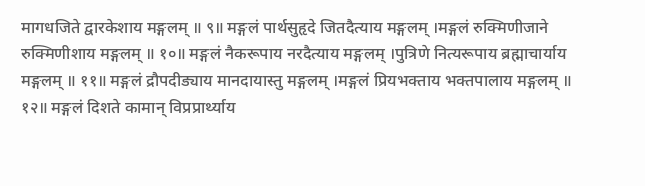मागधजिते द्वारकेशाय मङ्गलम् ॥ ९॥ मङ्गलं पार्थसुहृदे जितदैत्याय मङ्गलम् ।मङ्गलं रुक्मिणीजाने रुक्मिणीशाय मङ्गलम् ॥ १०॥ मङ्गलं नैकरूपाय नरदैत्याय मङ्गलम् ।पुत्रिणे नित्यरूपाय ब्रह्माचार्याय मङ्गलम् ॥ ११॥ मङ्गलं द्रौपदीड्याय मानदायास्तु मङ्गलम् ।मङ्गलं प्रियभक्ताय भक्तपालाय मङ्गलम् ॥ १२॥ मङ्गलं दिशते कामान् विप्रप्रार्थ्याय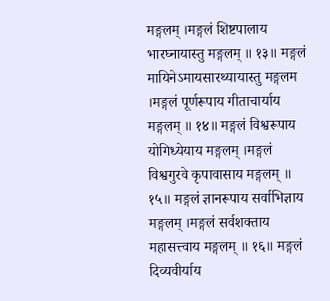मङ्गलम् ।मङ्गलं शिष्टपालाय भारघ्नायास्तु मङ्गलम् ॥ १३॥ मङ्गलं मायिनेऽमायसारथ्यायास्तु मङ्गलम ।मङ्गलं पूर्णरूपाय गीताचार्याय मङ्गलम् ॥ १४॥ मङ्गलं विश्वरूपाय योगिध्येयाय मङ्गलम् ।मङ्गलं विश्वगुरवे कृपावासाय मङ्गलम् ॥ १५॥ मङ्गलं ज्ञानरूपाय सर्वाभिज्ञाय मङ्गलम् ।मङ्गलं सर्वशक्ताय महासत्त्वाय मङ्गलम् ॥ १६॥ मङ्गलं दिव्यवीर्याय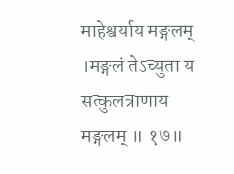माहेश्वर्याय मङ्गलम् ।मङ्गलं तेऽच्युता य सत्कुलत्राणाय मङ्गलम् ॥ १७॥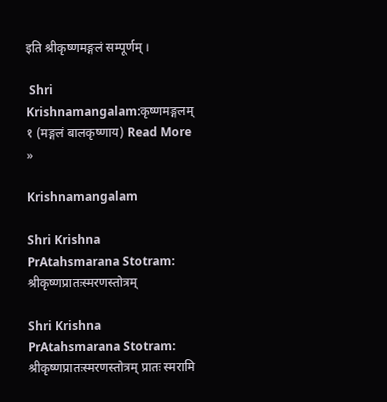इति श्रीकृष्णमङ्गलं सम्पूर्णम् ।

 Shri Krishnamangalam:कृष्णमङ्गलम् १ (मङ्गलं बालकृष्णाय) Read More »

Krishnamangalam

Shri Krishna PrAtahsmarana Stotram: श्रीकृष्णप्रातःस्मरणस्तोत्रम्

Shri Krishna PrAtahsmarana Stotram: श्रीकृष्णप्रातःस्मरणस्तोत्रम् प्रातः स्मरामि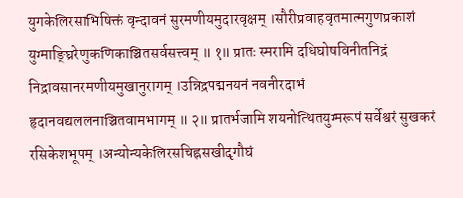युगकेलिरसाभिषिक्तं वृन्दावनं सुरमणीयमुदारवृक्षम् ।सौरीप्रवाहवृतमात्मगुणप्रकाशं युग्माङ्घ्रिरेणुकणिकाञ्चितसर्वसत्त्वम् ॥ १॥ प्रातः स्मरामि दधिघोषविनीतनिद्रं निद्रावसानरमणीयमुखानुरागम् ।उन्निद्रपद्मनयनं नवनीरदाभं हृदानवद्यललनाञ्चितवामभागम् ॥ २॥ प्रातर्भजामि शयनोत्थितयुग्मरूपं सर्वेश्वरं सुखकरं रसिकेशभूपम् ।अन्योन्यकेलिरसचिह्नसखीदृगौघं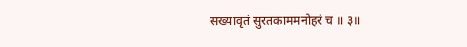सख्यावृतं सुरतकाममनोहरं च ॥ ३॥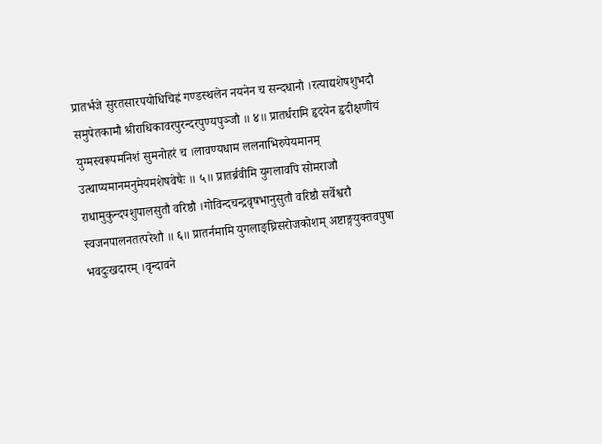प्रातर्भजे सुरतसारपयोधिचिह्नं गण्डस्थलेन नयनेन च सन्दधानौ ।रत्याद्यशेषशुभदौ समुपेतकामौ श्रीराधिकावरपुरन्दरपुण्यपुञ्जौ ॥ ४॥ प्रातर्धरामि हृदयेन हृदीक्षणीयं युग्मस्वरूपमनिशं सुमनोहरं च ।लावण्यधाम ललनाभिरुपेयमानम् उत्थाप्यमानमनुमेयमशेषवेषैः ॥ ५॥ प्रातर्ब्रवीमि युगलावपि सोमराजौ राधामुकुन्दपशुपालसुतौ वरिष्ठौ ।गोविन्दचन्द्रवृषभानुसुतौ वरिष्ठौ सर्वेश्वरौ स्वजनपालनतत्परेशौ ॥ ६॥ प्रातर्नमामि युगलाङ्घ्रिसरोजकोशम् अष्टाङ्गयुक्तवपुषा भवदुःखदारम् ।वृन्दावने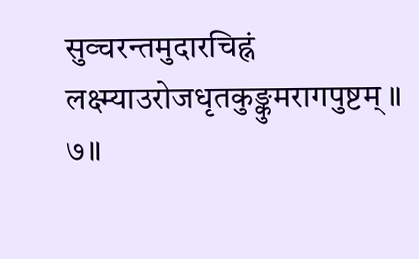सुव्चरन्तमुदारचिह्नं लक्ष्म्याउरोजधृतकुङ्कुमरागपुष्टम् ॥ ७॥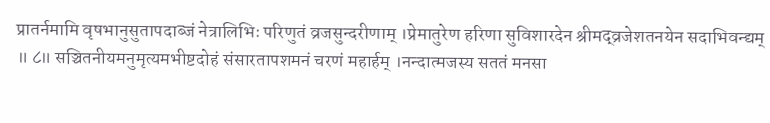प्रातर्नमामि वृषभानुसुतापदाब्जं नेत्रालिभिः परिणुतं व्रजसुन्दरीणाम् ।प्रेमातुरेण हरिणा सुविशारदेन श्रीमद्व्रजेशतनयेन सदाभिवन्द्यम् ॥ ८॥ सञ्चितनीयमनुमृत्यमभीष्टदोहं संसारतापशमनं चरणं महार्हम् ।नन्दात्मजस्य सततं मनसा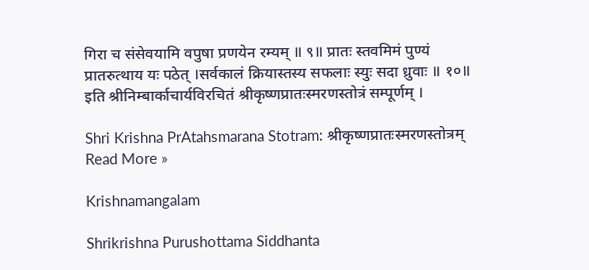गिरा च संसेवयामि वपुषा प्रणयेन रम्यम् ॥ ९॥ प्रातः स्तवमिमं पुण्यं प्रातरुत्थाय यः पठेत् ।सर्वकालं क्रियास्तस्य सफलाः स्युः सदा ध्रुवाः ॥ १०॥ इति श्रीनिम्बार्काचार्यविरचितं श्रीकृष्णप्रातःस्मरणस्तोत्रं सम्पूर्णम् ।

Shri Krishna PrAtahsmarana Stotram: श्रीकृष्णप्रातःस्मरणस्तोत्रम् Read More »

Krishnamangalam

Shrikrishna Purushottama Siddhanta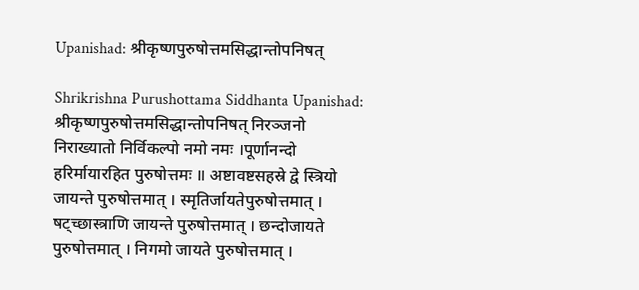Upanishad: श्रीकृष्णपुरुषोत्तमसिद्धान्तोपनिषत्

Shrikrishna Purushottama Siddhanta Upanishad: श्रीकृष्णपुरुषोत्तमसिद्धान्तोपनिषत् निरञ्जनो निराख्यातो निर्विकल्पो नमो नमः ।पूर्णानन्दो हरिर्मायारहित पुरुषोत्तमः ॥ अष्टावष्टसहस्रे द्वे स्त्रियो जायन्ते पुरुषोत्तमात् । स्मृतिर्जायतेपुरुषोत्तमात् । षट्च्छास्त्राणि जायन्ते पुरुषोत्तमात् । छन्दोजायते पुरुषोत्तमात् । निगमो जायते पुरुषोत्तमात् ।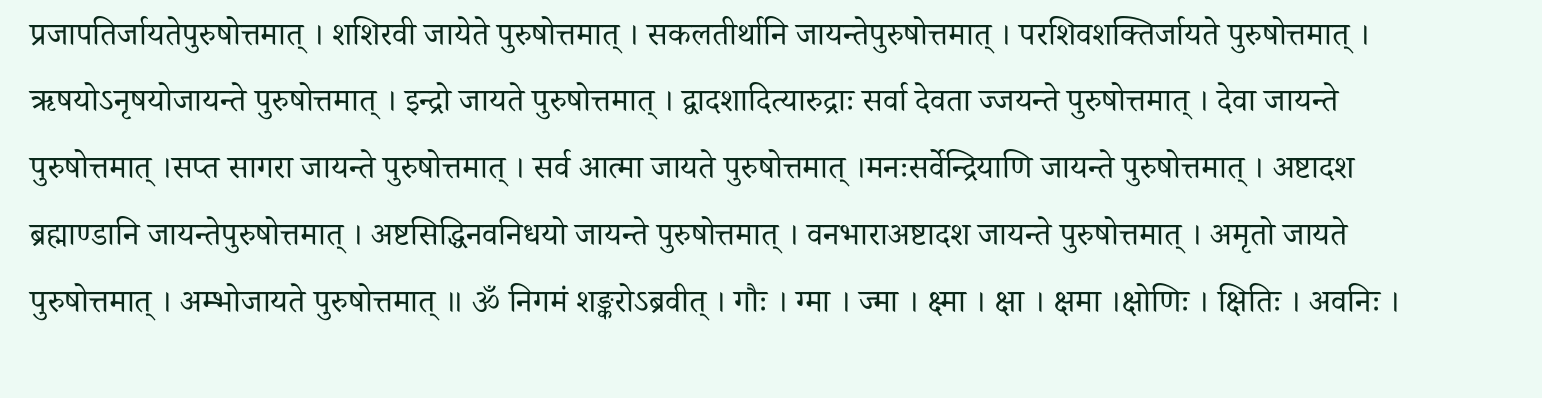प्रजापतिर्जायतेपुरुषोत्तमात् । शशिरवी जायेते पुरुषोत्तमात् । सकलतीर्थानि जायन्तेपुरुषोत्तमात् । परशिवशक्तिर्जायते पुरुषोत्तमात् । ऋषयोऽनृषयोजायन्ते पुरुषोत्तमात् । इन्द्रो जायते पुरुषोत्तमात् । द्वादशादित्यारुद्राः सर्वा देवता ज्जयन्ते पुरुषोत्तमात् । देवा जायन्ते पुरुषोत्तमात् ।सप्त सागरा जायन्ते पुरुषोत्तमात् । सर्व आत्मा जायते पुरुषोत्तमात् ।मनःसर्वेन्द्रियाणि जायन्ते पुरुषोत्तमात् । अष्टादश ब्रह्माण्डानि जायन्तेपुरुषोत्तमात् । अष्टसिद्धिनवनिधयो जायन्ते पुरुषोत्तमात् । वनभाराअष्टादश जायन्ते पुरुषोत्तमात् । अमृतो जायते पुरुषोत्तमात् । अम्भोजायते पुरुषोत्तमात् ॥ ॐ निगमं शङ्करोऽब्रवीत् । गौः । ग्मा । ज्मा । क्ष्मा । क्षा । क्षमा ।क्षोणिः । क्षितिः । अवनिः ।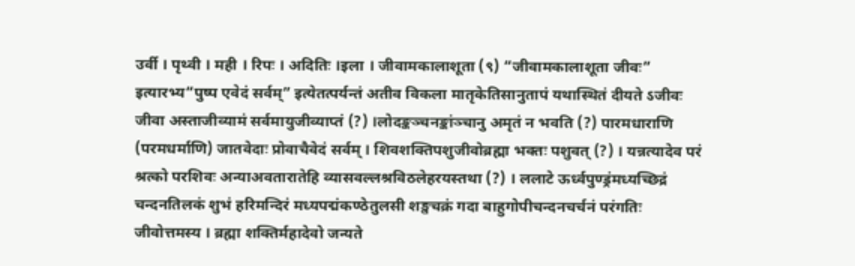उर्वी । पृथ्वी । मही । रिपः । अदितिः ।इला । जीवामकालाशूता (९) “जीवामकालाशूता जीवः” इत्यारभ्य“पुष्प एवेदं सर्वम्” इत्येतत्पर्यन्तं अतीव विकला मातृकेतिसानुतापं यथास्थितं दीयते ऽजीवः जीवा अस्ताजीव्यामं सर्वमायुजीव्याप्तं (?) ।लोदङ्कञ्चनङ्कांञ्चानु अमृतं न भवति (?) पारमधाराणि (परमधर्माणि) जातवेदाः प्रोवाचैवेदं सर्वम् । शिवशक्तिपशुजीवोब्रह्मा भक्तः पशुवत् (?) । यन्नत्यादेव परं श्रत्को परशिवः अन्याअवतारातेहि व्यासवल्लश्रविठलेहरयस्तथा (?) । ललाटे ऊर्ध्वपुण्ड्रंमध्यच्छिद्रं चन्दनतिलकं शुभं हरिमन्दिरं मध्यपद्मंकण्ठेतुलसी शङ्खचक्रं गदा बाहुगोपीचन्दनचर्चनं परंगतिः जीवोत्तमस्य । ब्रह्मा शक्तिर्महादेवो जन्यते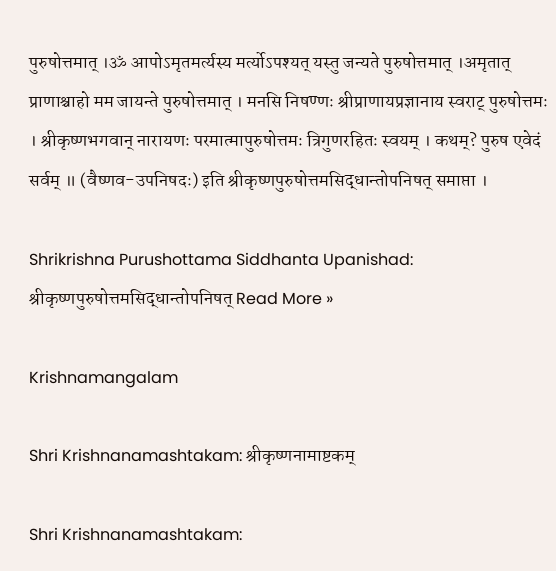पुरुषोत्तमात् ।ॐ आपोऽमृतमर्त्यस्य मर्त्योऽपश्यत् यस्तु जन्यते पुरुषोत्तमात् ।अमृतात् प्राणाश्चाहो मम जायन्ते पुरुषोत्तमात् । मनसि निषण्णः श्रीप्राणायप्रज्ञानाय स्वराट् पुरुषोत्तमः । श्रीकृष्णभगवान् नारायणः परमात्मापुरुषोत्तमः त्रिगुणरहितः स्वयम् । कथम्? पुरुष एवेदं सर्वम् ॥ (वैष्णव-उपनिषदः) इति श्रीकृष्णपुरुषोत्तमसिद्धान्तोपनिषत् समाप्ता ।

Shrikrishna Purushottama Siddhanta Upanishad: श्रीकृष्णपुरुषोत्तमसिद्धान्तोपनिषत् Read More »

Krishnamangalam

Shri Krishnanamashtakam: श्रीकृष्णनामाष्टकम्

Shri Krishnanamashtakam: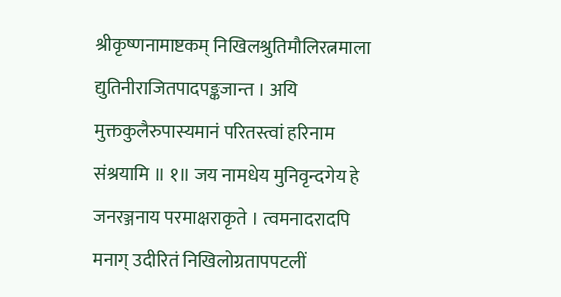श्रीकृष्णनामाष्टकम् निखिलश्रुतिमौलिरत्नमाला द्युतिनीराजितपादपङ्कजान्त । अयि मुक्तकुलैरुपास्यमानं परितस्त्वां हरिनाम संश्रयामि ॥ १॥ जय नामधेय मुनिवृन्दगेय हे जनरञ्जनाय परमाक्षराकृते । त्वमनादरादपि मनाग् उदीरितं निखिलोग्रतापपटलीं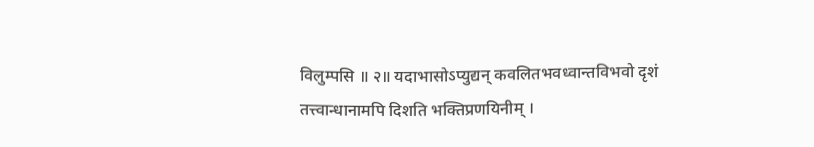विलुम्पसि ॥ २॥ यदाभासोऽप्युद्यन् कवलितभवध्वान्तविभवो दृशं तत्त्वान्धानामपि दिशति भक्तिप्रणयिनीम् ।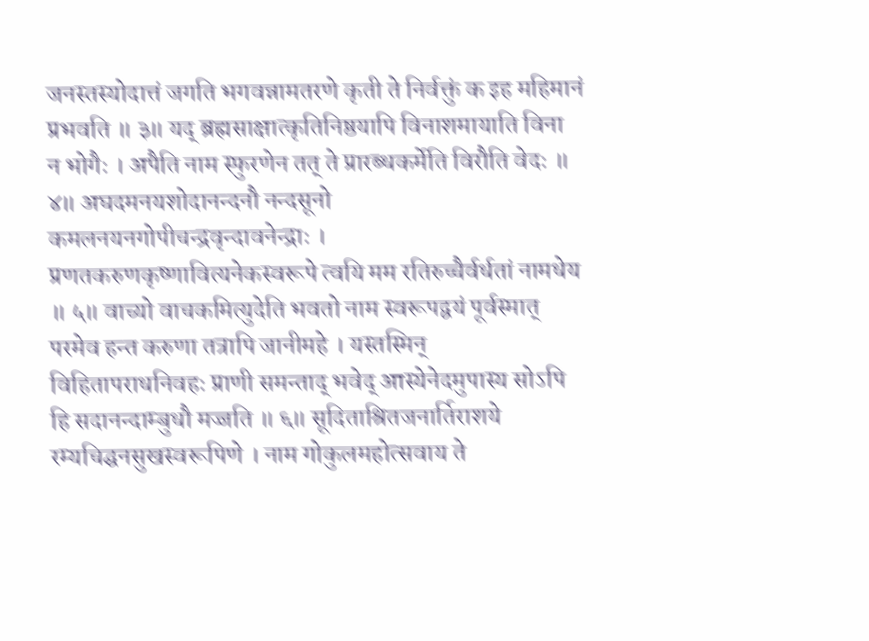जनस्तस्योदात्तं जगति भगवन्नामतरणे कृती ते निर्वक्तुं क इह महिमानं प्रभवति ॥ ३॥ यद् ब्रह्मसाक्षात्कृतिनिष्ठयापि विनाशमायाति विना न भोगैः । अपैति नाम स्फुरणेन तत् ते प्रारब्धकर्मेति विरौति वेदः ॥ ४॥ अघदमनयशोदानन्दनौ नन्दसूनो कमलनयनगोपीचन्द्रवृन्दावनेन्द्राः । प्रणतकरुणकृष्णावित्यनेकस्वरूपे त्वयि मम रतिरुच्चैर्वर्धतां नामधेय ॥ ५॥ वाच्यो वाचकमित्युदेति भवतो नाम स्वरूपद्वयं पूर्वस्मात् परमेव हन्त करुणा तत्रापि जानीमहे । यस्तस्मिन् विहितापराधनिवहः प्राणी समन्ताद् भवेद् आस्येनेदमुपास्य सोऽपि हि सदानन्दाम्बुधौ मज्जति ॥ ६॥ सूदिताश्रितजनार्तिराशये रम्यचिद्घनसुखस्वरूपिणे । नाम गोकुलमहोत्सवाय ते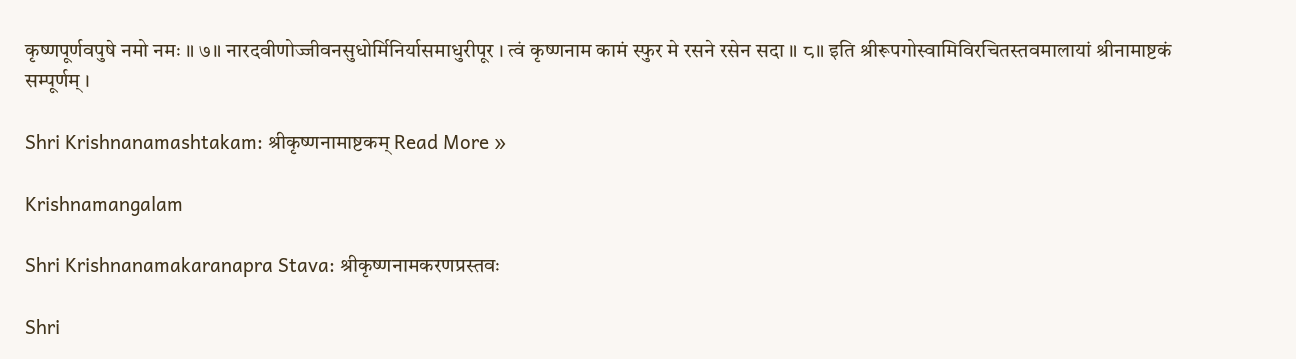कृष्णपूर्णवपुषे नमो नमः ॥ ७॥ नारदवीणोज्जीवनसुधोर्मिनिर्यासमाधुरीपूर । त्वं कृष्णनाम कामं स्फुर मे रसने रसेन सदा ॥ ८॥ इति श्रीरूपगोस्वामिविरचितस्तवमालायां श्रीनामाष्टकं सम्पूर्णम् ।

Shri Krishnanamashtakam: श्रीकृष्णनामाष्टकम् Read More »

Krishnamangalam

Shri Krishnanamakaranapra Stava: श्रीकृष्णनामकरणप्रस्तवः

Shri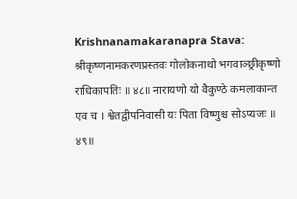Krishnanamakaranapra Stava: श्रीकृष्णनामकरणप्रस्तवः गोलोकनाथो भगवाञ्छ्रीकृष्णो राधिकापतिः ॥ ४८॥ नारायणो यो वैकुण्ठे कमलाकान्त एव च । श्वेतद्वीपनिवासी यः पिता विष्णुश्च सोऽप्यजः ॥ ४९॥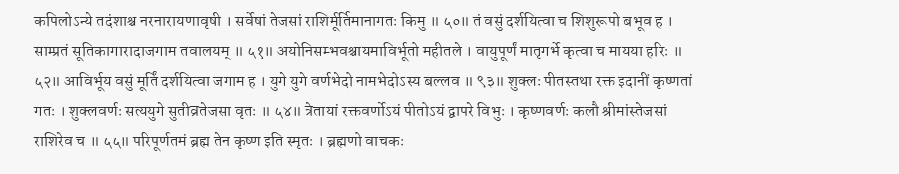कपिलोऽन्ये तदंशाश्च नरनारायणावृषी । सर्वेषां तेजसां राशिर्मूर्तिमानागतः किमु ॥ ५०॥ तं वसुं दर्शयित्वा च शिशुरूपो बभूव ह । साम्प्रतं सूतिकागारादाजगाम तवालयम् ॥ ५१॥ अयोनिसम्भवश्चायमाविर्भूतो महीतले । वायुपूर्णं मातृगर्भे कृत्वा च मायया हरिः ॥ ५२॥ आविर्भूय वसुं मूर्तिं दर्शयित्वा जगाम ह । युगे युगे वर्णभेदो नामभेदोऽस्य बल्लव ॥ ९३॥ शुक्लः पीतस्तथा रक्त इदानीं कृष्णतां गतः । शुक्लवर्णः सत्ययुगे सुतीव्रतेजसा वृतः ॥ ५४॥ त्रेतायां रक्तवर्णोऽयं पीतोऽयं द्वापरे विभुः । कृष्णवर्णः कलौ श्रीमांस्तेजसां राशिरेव च ॥ ५५॥ परिपूर्णतमं ब्रह्म तेन कृष्ण इति स्मृतः । ब्रह्मणो वाचकः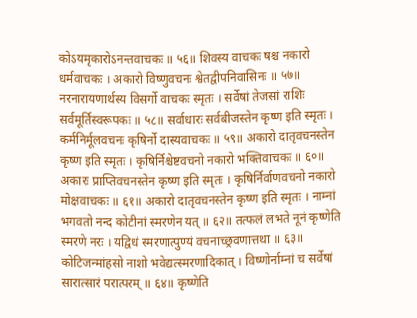कोऽयमृकारोऽनन्तवाचकः ॥ ५६॥ शिवस्य वाचकः षश्च नकारो धर्मवाचकः । अकारो विष्णुवचनः श्वेतद्वीपनिवासिनः ॥ ५७॥ नरनारायणार्थस्य विसर्गो वाचकः स्मृतः । सर्वेषां तेजसां राशिः सर्वमूर्तिस्वरूपकः ॥ ५८॥ सर्वाधारः सर्वबीजस्तेन कृष्ण इति स्मृतः । कर्मनिर्मूलवचनः कृषिर्नो दास्यवाचकः ॥ ५९॥ अकारो दातृवचनस्तेन कृष्ण इति स्मृतः । कृषिर्निश्चेष्टवचनो नकारो भक्तिवाचकः ॥ ६०॥ अकारः प्राप्तिवचनस्तेन कृष्ण इति स्मृतः । कृषिर्निर्वाणवचनो नकारो मोक्षवाचकः ॥ ६१॥ अकारो दातृवचनस्तेन कृष्ण इति स्मृतः । नाम्नां भगवतो नन्द कोटीनां स्मरणेन यत् ॥ ६२॥ तत्फलं लभते नूनं कृष्णेति स्मरणे नरः । यद्विधं स्मरणात्पुण्यं वचनाच्छ्रवणात्तथा ॥ ६३॥ कोटिजन्मांहसो नाशो भवेद्यत्स्मरणादिकात् । विष्णोर्नाम्नां च सर्वेषां सारात्सारं परात्परम् ॥ ६४॥ कृष्णेति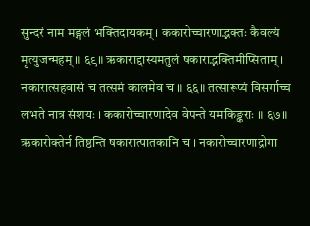सुन्दरं नाम मङ्गलं भक्तिदायकम् । ककारोच्चारणाद्भक्तः कैवल्यं मृत्युजन्महम् ॥ ६९॥ ऋकाराद्दास्यमतुलं षकाराद्भक्तिमीप्सिताम् । नकारात्सहवासं च तत्समं कालमेव च ॥ ६६॥ तत्सारूप्यं विसर्गाच्च लभते नात्र संशयः । ककारोच्चारणादेव वेपन्ते यमकिङ्कराः ॥ ६७॥ ऋकारोक्तेर्न तिष्ठन्ति षकारात्पातकानि च । नकारोच्चारणाद्रोगा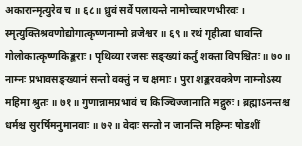अकारान्मृत्युरेव च ॥ ६८॥ ध्रुवं सर्वे पलायन्ते नामोच्चारणभीरवः । स्मृत्युक्तिश्रवणोद्योगात्कृष्णनाम्नो व्रजेश्वर ॥ ६९॥ रथं गृहीत्वा धावन्ति गोलोकात्कृष्णकिङ्कराः । पृथिव्या रजसः सङ्ख्यां कर्तुं शक्ता विपश्चितः ॥ ७०॥ नाम्नः प्रभावसङ्ख्यानं सन्तो वक्तुं न च क्षमाः । पुरा शङ्करवक्त्रेण नाम्नोऽस्य महिमा श्रुतः ॥ ७१॥ गुणान्नामप्रभावं च किञ्चिज्जानाति मद्गुरुः । ब्रह्माऽनन्तश्च धर्मश्च सुरर्षिमनुमानवाः ॥ ७२॥ वेदाः सन्तो न जानन्ति महिम्नः षोडशीं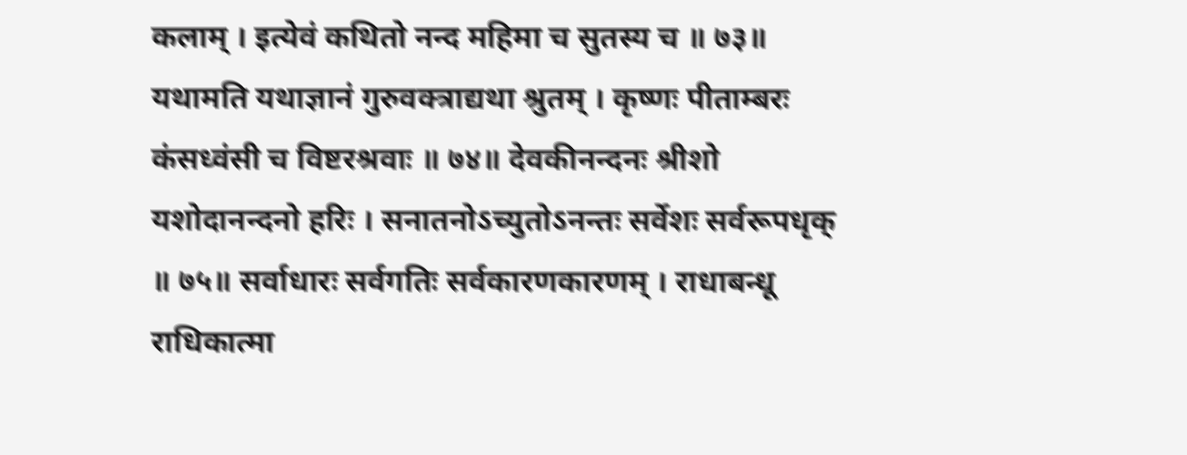कलाम् । इत्येवं कथितो नन्द महिमा च सुतस्य च ॥ ७३॥ यथामति यथाज्ञानं गुरुवक्त्राद्यथा श्रुतम् । कृष्णः पीताम्बरः कंसध्वंसी च विष्टरश्रवाः ॥ ७४॥ देवकीनन्दनः श्रीशो यशोदानन्दनो हरिः । सनातनोऽच्युतोऽनन्तः सर्वेशः सर्वरूपधृक् ॥ ७५॥ सर्वाधारः सर्वगतिः सर्वकारणकारणम् । राधाबन्धू राधिकात्मा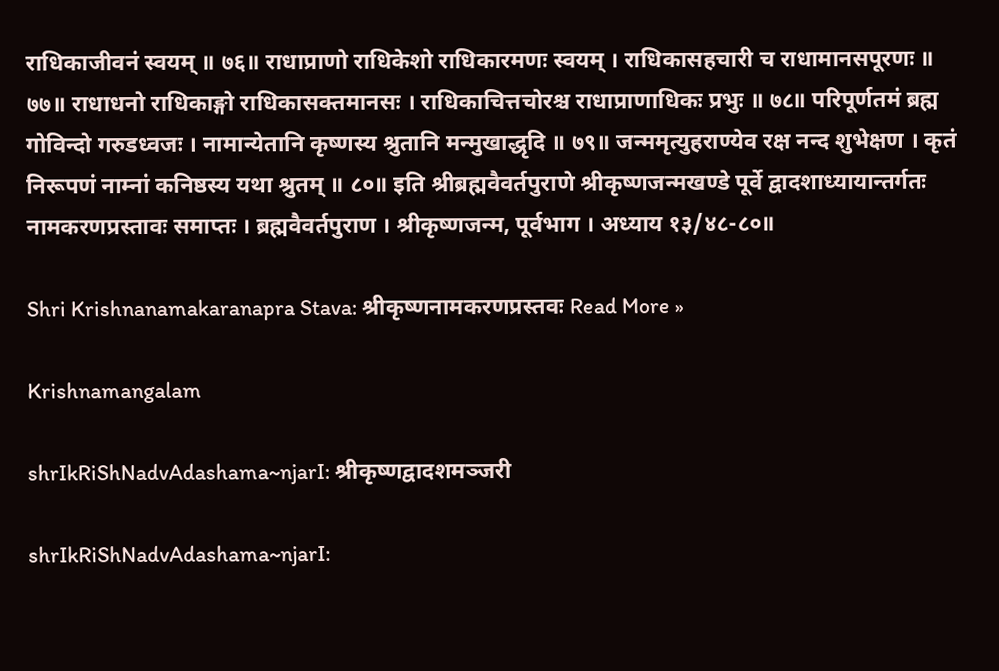राधिकाजीवनं स्वयम् ॥ ७६॥ राधाप्राणो राधिकेशो राधिकारमणः स्वयम् । राधिकासहचारी च राधामानसपूरणः ॥ ७७॥ राधाधनो राधिकाङ्गो राधिकासक्तमानसः । राधिकाचित्तचोरश्च राधाप्राणाधिकः प्रभुः ॥ ७८॥ परिपूर्णतमं ब्रह्म गोविन्दो गरुडध्वजः । नामान्येतानि कृष्णस्य श्रुतानि मन्मुखाद्धृदि ॥ ७९॥ जन्ममृत्युहराण्येव रक्ष नन्द शुभेक्षण । कृतं निरूपणं नाम्नां कनिष्ठस्य यथा श्रुतम् ॥ ८०॥ इति श्रीब्रह्मवैवर्तपुराणे श्रीकृष्णजन्मखण्डे पूर्वे द्वादशाध्यायान्तर्गतः नामकरणप्रस्तावः समाप्तः । ब्रह्मवैवर्तपुराण । श्रीकृष्णजन्म, पूर्वभाग । अध्याय १३/४८-८०॥

Shri Krishnanamakaranapra Stava: श्रीकृष्णनामकरणप्रस्तवः Read More »

Krishnamangalam

shrIkRiShNadvAdashama~njarI: श्रीकृष्णद्वादशमञ्जरी

shrIkRiShNadvAdashama~njarI: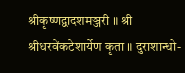श्रीकृष्णद्वादशमञ्जरी ॥ श्री श्रीधरवेंकटेशार्येण कृता ॥ दुराशान्धो-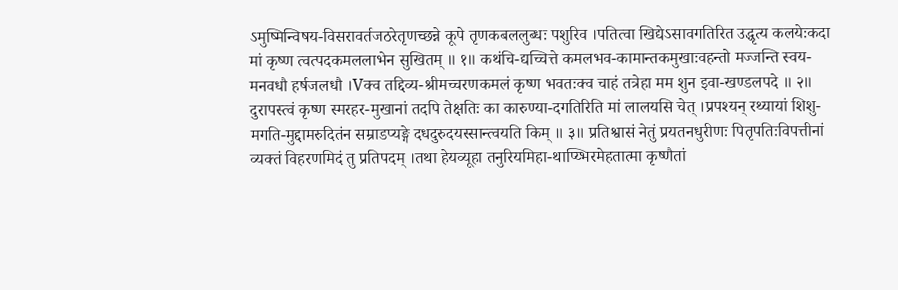ऽमुष्मिन्विषय-विसरावर्तजठरेतृणच्छन्ने कूपे तृणकबललुब्धः पशुरिव ।पतित्वा खिद्येऽसावगतिरित उद्धृत्य कलयेःकदा मां कृष्ण त्वत्पदकमललाभेन सुखितम् ॥ १॥ कथंचि-द्यच्चित्ते कमलभव-कामान्तकमुखाःवहन्तो मज्जन्ति स्वय-मनवधौ हर्षजलधौ ।Vक्व तद्दिव्य-श्रीमच्चरणकमलं कृष्ण भवतःक्व चाहं तत्रेहा मम शुन इवा-खण्डलपदे ॥ २॥ दुरापस्त्वं कृष्ण स्मरहर-मुखानां तदपि तेक्षतिः का कारुण्या-दगतिरिति मां लालयसि चेत् ।प्रपश्यन् रथ्यायां शिशु-मगति-मुद्दामरुदितंन सम्राडप्यङ्गे दधदुरुदयस्सान्त्वयति किम् ॥ ३॥ प्रतिश्वासं नेतुं प्रयतनधुरीणः पितृपतिःविपत्तीनां व्यक्तं विहरणमिदं तु प्रतिपदम् ।तथा हेयव्यूहा तनुरियमिहा-थाप्य्भिरमेहतात्मा कृष्णैतां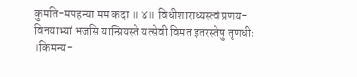कुमति-मपहन्या मम कदा ॥ ४॥ विधीशाराध्यस्त्वं प्रणय-विनयाभ्यां भजसि यान्प्रियस्ते यत्सेवी विमत इतरस्तेषु तृणधीः ।किमन्य-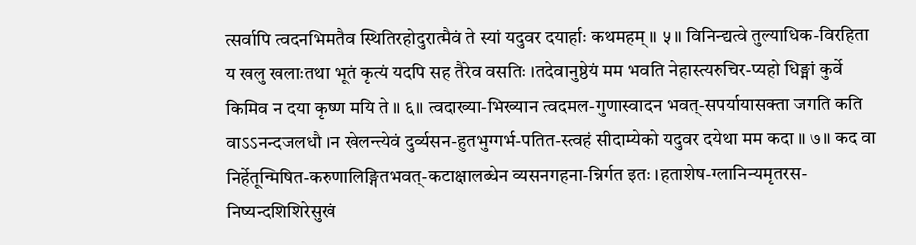त्सर्वापि त्वदनभिमतैव स्थितिरहोदुरात्मैवं ते स्यां यदुवर दयार्हाः कथमहम् ॥ ५॥ विनिन्द्यत्वे तुल्याधिक-विरहिता य खलु खलाःतथा भूतं कृत्यं यदपि सह तैरेव वसतिः ।तदेवानुष्ठेयं मम भवति नेहास्त्यरुचिर-प्यहो धिङ्मां कुर्वे किमिव न दया कृष्ण मयि ते ॥ ६॥ त्वदाख्या-भिख्यान त्वदमल-गुणास्वादन भवत्-सपर्यायासक्ता जगति कति वाऽऽनन्दजलधौ ।न खेलन्त्येवं दुर्व्यसन-हुतभुग्गर्भ-पतित-स्त्वहं सीदाम्येको यदुवर दयेथा मम कदा ॥ ७॥ कद वा निर्हेतून्मिषित-करुणालिङ्गितभवत्-कटाक्षालब्धेन व्यसनगहना-न्निर्गत इतः ।हताशेष-ग्लानिन्यमृतरस-निष्यन्दशिशिरेसुखं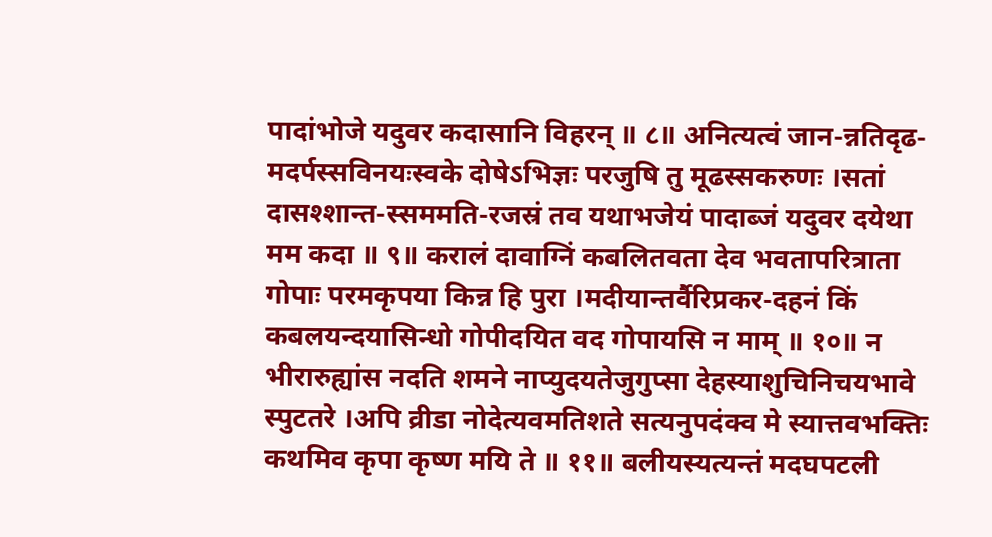पादांभोजे यदुवर कदासानि विहरन् ॥ ८॥ अनित्यत्वं जान-न्नतिदृढ-मदर्पस्सविनयःस्वके दोषेऽभिज्ञः परजुषि तु मूढस्सकरुणः ।सतां दासश्शान्त-स्सममति-रजस्रं तव यथाभजेयं पादाब्जं यदुवर दयेथा मम कदा ॥ ९॥ करालं दावाग्निं कबलितवता देव भवतापरित्राता गोपाः परमकृपया किन्न हि पुरा ।मदीयान्तर्वैरिप्रकर-दहनं किं कबलयन्दयासिन्धो गोपीदयित वद गोपायसि न माम् ॥ १०॥ न भीरारुह्यांस नदति शमने नाप्युदयतेजुगुप्सा देहस्याशुचिनिचयभावे स्पुटतरे ।अपि व्रीडा नोदेत्यवमतिशते सत्यनुपदंक्व मे स्यात्तवभक्तिः कथमिव कृपा कृष्ण मयि ते ॥ ११॥ बलीयस्यत्यन्तं मदघपटली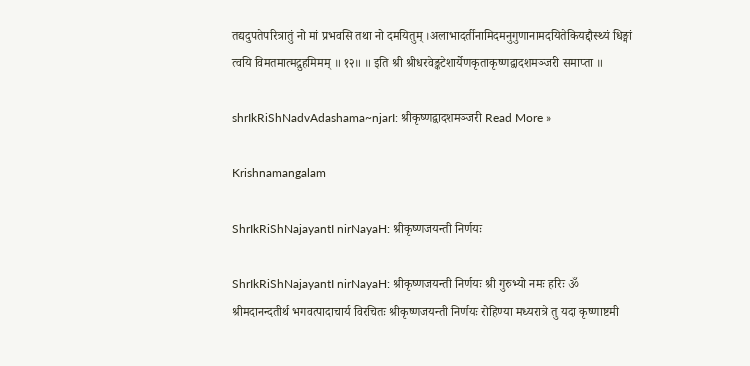तद्यदुपतेपरित्रातुं नो मां प्रभवसि तथा नो दमयितुम् ।अलाभादर्तीनामिदमनुगुणानामदयितेकियद्दौस्थ्यं धिङ्मां त्वयि विमतमात्मद्रुहमिमम् ॥ १२॥ ॥ इति श्री श्रीधरवेङ्कटेशार्येणकृताकृष्णद्वादशमञ्जरी समाप्ता ॥

shrIkRiShNadvAdashama~njarI: श्रीकृष्णद्वादशमञ्जरी Read More »

Krishnamangalam

ShrIkRiShNajayantI nirNayaH: श्रीकृष्णजयन्ती निर्णयः

ShrIkRiShNajayantI nirNayaH: श्रीकृष्णजयन्ती निर्णयः श्री गुरुभ्यो नमः हरिः ॐ श्रीमदानन्दतीर्थ भगवत्पादाचार्य विरचितः श्रीकृष्णजयन्ती निर्णयः रोहिण्या मध्यरात्रे तु यदा कृष्णाष्टमी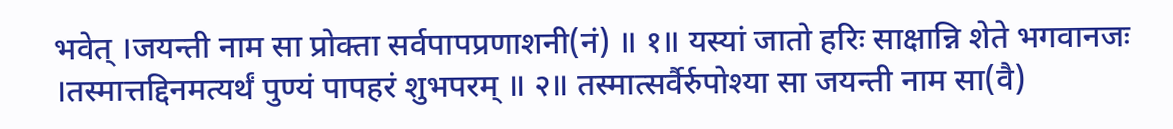भवेत् ।जयन्ती नाम सा प्रोक्ता सर्वपापप्रणाशनी(नं) ॥ १॥ यस्यां जातो हरिः साक्षान्नि शेते भगवानजः ।तस्मात्तद्दिनमत्यर्थं पुण्यं पापहरं शुभपरम् ॥ २॥ तस्मात्सर्वैर्रुपोश्या सा जयन्ती नाम सा(वै)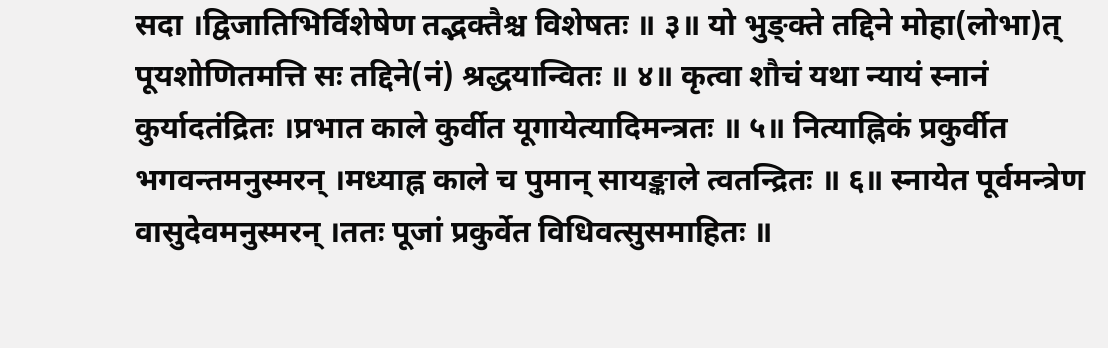सदा ।द्विजातिभिर्विशेषेण तद्भक्तैश्च विशेषतः ॥ ३॥ यो भुङ्क्ते तद्दिने मोहा(लोभा)त् पूयशोणितमत्ति सः तद्दिने(नं) श्रद्धयान्वितः ॥ ४॥ कृत्वा शौचं यथा न्यायं स्नानं कुर्यादतंद्रितः ।प्रभात काले कुर्वीत यूगायेत्यादिमन्त्रतः ॥ ५॥ नित्याह्निकं प्रकुर्वीत भगवन्तमनुस्मरन् ।मध्याह्न काले च पुमान् सायङ्काले त्वतन्द्रितः ॥ ६॥ स्नायेत पूर्वमन्त्रेण वासुदेवमनुस्मरन् ।ततः पूजां प्रकुर्वेत विधिवत्सुसमाहितः ॥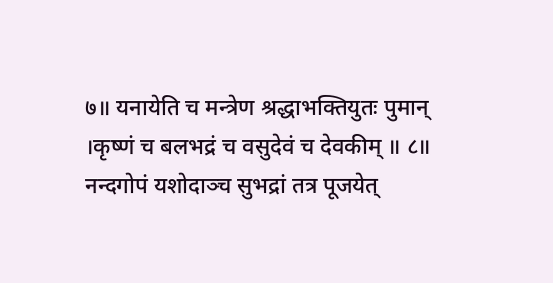७॥ यनायेति च मन्त्रेण श्रद्धाभक्तियुतः पुमान् ।कृष्णं च बलभद्रं च वसुदेवं च देवकीम् ॥ ८॥ नन्दगोपं यशोदाञ्च सुभद्रां तत्र पूजयेत्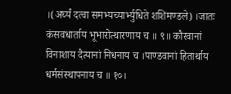।(अर्घ्यं दत्वा समभ्यच्यार्भ्युधिते शशिमण्डले) ।जातः कंसवधार्ताय भूभारोत्थारणाय च ॥ ९॥ कौरवानां विनाशाय दैत्यानां निधनाय च ।पाण्डवानां हितार्थाय धर्मसंस्थापनाय च ॥ १०।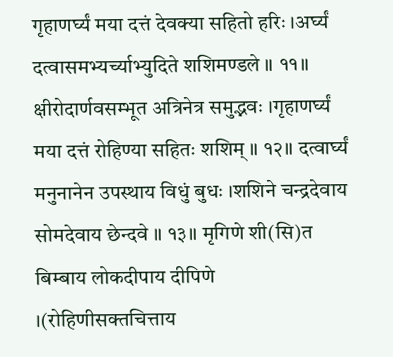गृहाणर्घ्यं मया दत्तं देवक्या सहितो हरिः ।अर्घ्यं दत्वासमभ्यर्च्याभ्युदिते शशिमण्डले ॥ ११॥ क्षीरोदार्णवसम्भूत अत्रिनेत्र समुद्भवः ।गृहाणर्घ्यं मया दत्तं रोहिण्या सहितः शशिम् ॥ १२॥ दत्वार्घ्यं मनुनानेन उपस्थाय विधुं बुधः ।शशिने चन्द्रदेवाय सोमदेवाय छेन्दवे ॥ १३॥ मृगिणे शी(सि)त बिम्बाय लोकदीपाय दीपिणे ।(रोहिणीसक्तचित्ताय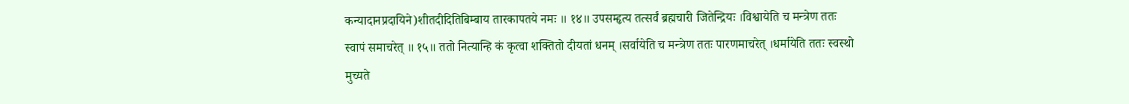कन्यादानप्रदायिने)शीतदीदितिबिम्बाय तारकापतये नमः ॥ १४॥ उपसम्हृत्य तत्सर्वं ब्रह्मचारी जितेन्द्रियः ।विश्वायेति च मन्त्रेण ततः स्वापं समाचरेत् ॥ १५॥ ततो नित्यान्हि कं कृत्वा शक्तितो दीयतां धनम् ।सर्वायेति च मन्त्रेण ततः पारणमाचरेत् ।धर्मायेति ततः स्वस्थो मुच्यते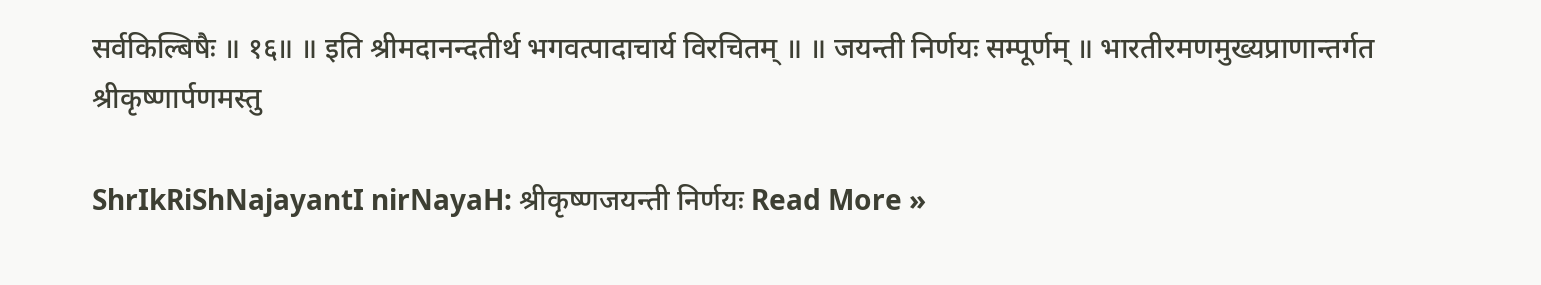सर्वकिल्बिषैः ॥ १६॥ ॥ इति श्रीमदानन्दतीर्थ भगवत्पादाचार्य विरचितम् ॥ ॥ जयन्ती निर्णयः सम्पूर्णम् ॥ भारतीरमणमुख्यप्राणान्तर्गत श्रीकृष्णार्पणमस्तु

ShrIkRiShNajayantI nirNayaH: श्रीकृष्णजयन्ती निर्णयः Read More »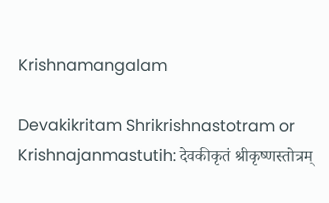Krishnamangalam

Devakikritam Shrikrishnastotram or Krishnajanmastutih: देवकीकृतं श्रीकृष्णस्तोत्रम्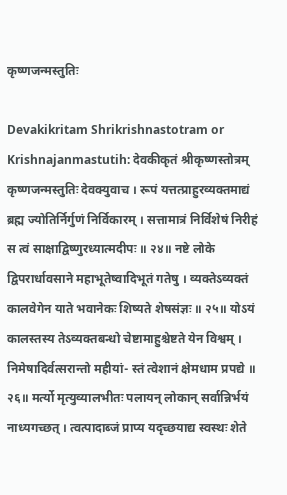कृष्णजन्मस्तुतिः

Devakikritam Shrikrishnastotram or Krishnajanmastutih: देवकीकृतं श्रीकृष्णस्तोत्रम् कृष्णजन्मस्तुतिः देवक्युवाच । रूपं यत्तत्प्राहुरव्यक्तमाद्यं ब्रह्म ज्योतिर्निर्गुणं निर्विकारम् । सत्तामात्रं निर्विशेषं निरीहं स त्वं साक्षाद्विष्णुरध्यात्मदीपः ॥ २४॥ नष्टे लोके द्विपरार्धावसाने महाभूतेष्वादिभूतं गतेषु । व्यक्तेऽव्यक्तं कालवेगेन याते भवानेकः शिष्यते शेषसंज्ञः ॥ २५॥ योऽयं कालस्तस्य तेऽव्यक्तबन्धो चेष्टामाहुश्चेष्टते येन विश्वम् । निमेषादिर्वत्सरान्तो महीयां- स्तं त्वेशानं क्षेमधाम प्रपद्ये ॥ २६॥ मर्त्यो मृत्युव्यालभीतः पलायन् लोकान् सर्वान्निर्भयं नाध्यगच्छत् । त्वत्पादाब्जं प्राप्य यदृच्छयाद्य स्वस्थः शेते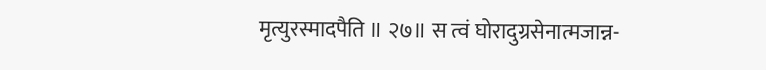मृत्युरस्मादपैति ॥ २७॥ स त्वं घोरादुग्रसेनात्मजान्न-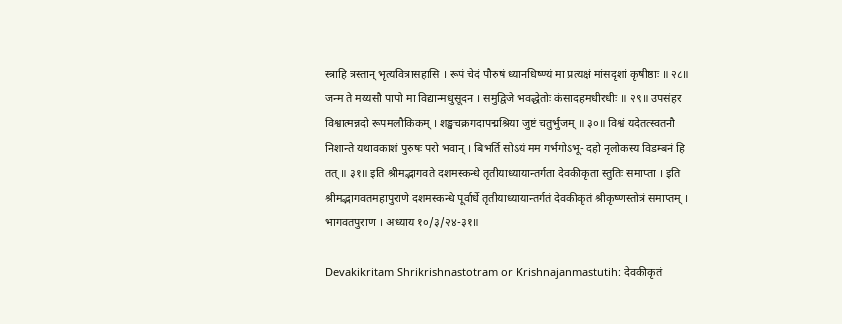स्त्राहि त्रस्तान् भृत्यवित्रासहासि । रूपं चेदं पौरुषं ध्यानधिष्ण्यं मा प्रत्यक्षं मांसदृशां कृषीष्ठाः ॥ २८॥ जन्म ते मय्यसौ पापो मा विद्यान्मधुसूदन । समुद्विजे भवद्धेतोः कंसादहमधीरधीः ॥ २९॥ उपसंहर विश्वात्मन्नदो रूपमलौकिकम् । शङ्खचक्रगदापद्मश्रिया जुष्टं चतुर्भुजम् ॥ ३०॥ विश्वं यदेतत्स्वतनौ निशान्ते यथावकाशं पुरुषः परो भवान् । बिभर्ति सोऽयं मम गर्भगोऽभू- दहो नृलोकस्य विडम्बनं हि तत् ॥ ३१॥ इति श्रीमद्भागवते दशमस्कन्धे तृतीयाध्यायान्तर्गता देवकीकृता स्तुतिः समाप्ता । इति श्रीमद्भागवतमहापुराणे दशमस्कन्धे पूर्वार्धे तृतीयाध्यायान्तर्गतं देवकीकृतं श्रीकृष्णस्तोत्रं समाप्तम् । भागवतपुराण । अध्याय १०/३/२४-३१॥

Devakikritam Shrikrishnastotram or Krishnajanmastutih: देवकीकृतं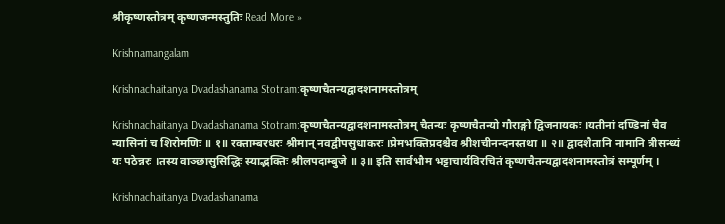श्रीकृष्णस्तोत्रम् कृष्णजन्मस्तुतिः Read More »

Krishnamangalam

Krishnachaitanya Dvadashanama Stotram:कृष्णचैतन्यद्वादशनामस्तोत्रम्

Krishnachaitanya Dvadashanama Stotram:कृष्णचैतन्यद्वादशनामस्तोत्रम् चैतन्यः कृष्णचैतन्यो गौराङ्गो द्विजनायकः ।यतीनां दण्डिनां चैव न्यासिनां च शिरोमणिः ॥ १॥ रक्ताम्बरधरः श्रीमान् नवद्वीपसुधाकरः ।प्रेमभक्तिप्रदश्चैव श्रीशचीनन्दनस्तथा ॥ २॥ द्वादशैतानि नामानि त्रीसन्ध्यं यः पठेन्नरः ।तस्य वाञ्छासुसिद्धिः स्याद्भक्तिः श्रीलपदाम्बुजे ॥ ३॥ इति सार्वभौम भट्टाचार्यविरचितं कृष्णचैतन्यद्वादशनामस्तोत्रं सम्पूर्णम् ।

Krishnachaitanya Dvadashanama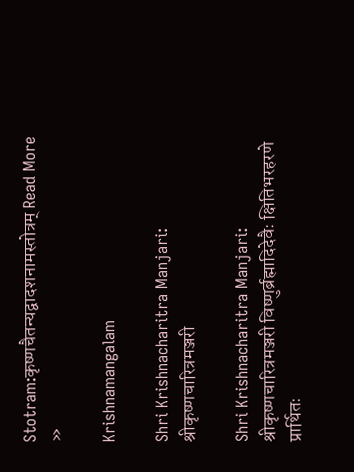Stotram:कृष्णचैतन्यद्वादशनामस्तोत्रम् Read More »

Krishnamangalam

Shri Krishnacharitra Manjari: श्रीकृष्णचारित्रमञ्जरी

Shri Krishnacharitra Manjari: श्रीकृष्णचारित्रमञ्जरी विष्णुर्ब्रह्मादिदेवैः क्षितिभरहरणे प्रार्थितः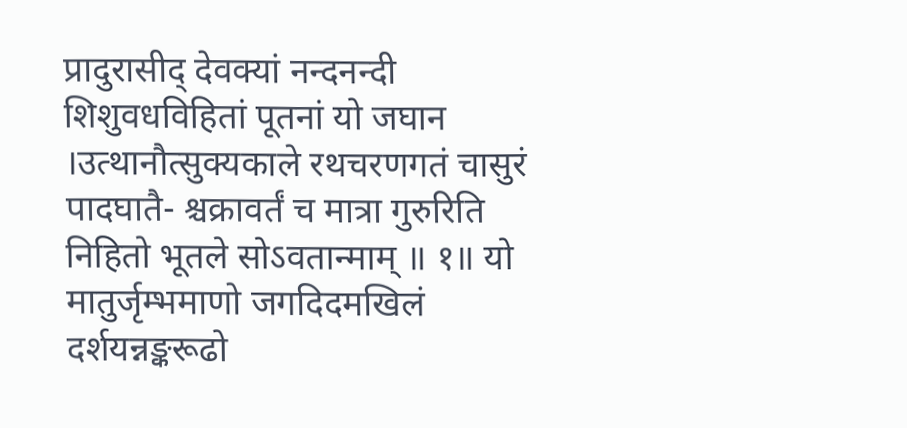प्रादुरासीद् देवक्यां नन्दनन्दी शिशुवधविहितां पूतनां यो जघान ।उत्थानौत्सुक्यकाले रथचरणगतं चासुरं पादघातै- श्चक्रावर्तं च मात्रा गुरुरिति निहितो भूतले सोऽवतान्माम् ॥ १॥ यो मातुर्जृम्भमाणो जगदिदमखिलं दर्शयन्नङ्करूढो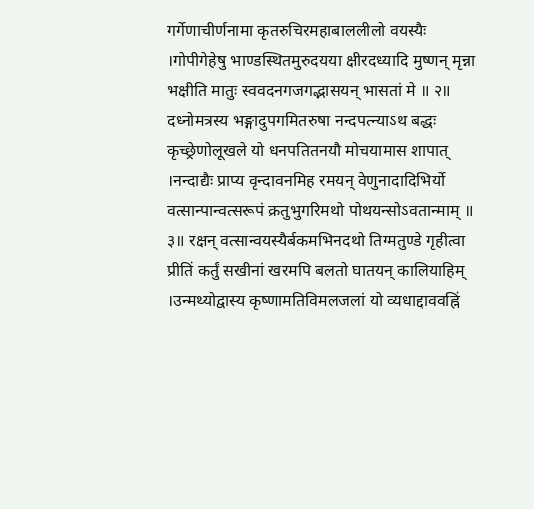गर्गेणाचीर्णनामा कृतरुचिरमहाबाललीलो वयस्यैः ।गोपीगेहेषु भाण्डस्थितमुरुदयया क्षीरदध्यादि मुष्णन् मृन्ना भक्षीति मातुः स्ववदनगजगद्भासयन् भासतां मे ॥ २॥ दध्नोमत्रस्य भङ्गादुपगमितरुषा नन्दपत्न्याऽथ बद्धः कृच्छ्रेणोलूखले यो धनपतितनयौ मोचयामास शापात् ।नन्दाद्यैः प्राप्य वृन्दावनमिह रमयन् वेणुनादादिभिर्यो वत्सान्पान्वत्सरूपं क्रतुभुगरिमथो पोथयन्सोऽवतान्माम् ॥ ३॥ रक्षन् वत्सान्वयस्यैर्बकमभिनदथो तिग्मतुण्डे गृहीत्वा प्रीतिं कर्तुं सखीनां खरमपि बलतो घातयन् कालियाहिम् ।उन्मथ्योद्वास्य कृष्णामतिविमलजलां यो व्यधाद्दाववह्निं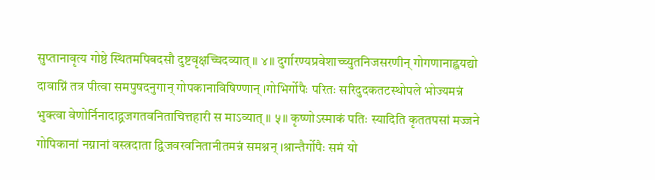सुप्तानावृत्य गोष्ठे स्थितमपिबदसौ दुष्टवृक्षच्चिदव्यात् ॥ ४॥ दुर्गारण्यप्रवेशाच्च्युतनिजसरणीन् गोगणानाह्वयद्यो दावाग्निं तत्र पीत्वा समपुषदनुगान् गोपकानाविषिण्णान् ।गोभिर्गोपैः परितः सरिदुदकतटस्थोपले भोज्यमन्नं भुक्त्वा वेणोर्निनादाद्व्रजगतवनिताचित्तहारी स माऽव्यात् ॥ ५॥ कृष्णोऽस्माकं पतिः स्यादिति कृततपसां मज्जने गोपिकानां नग्नानां वस्त्रदाता द्विजवरवनितानीतमन्नं समश्नन् ।श्रान्तैर्गोपैः समं यो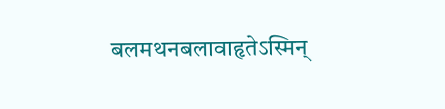बलमथनबलावाहृतेऽस्मिन्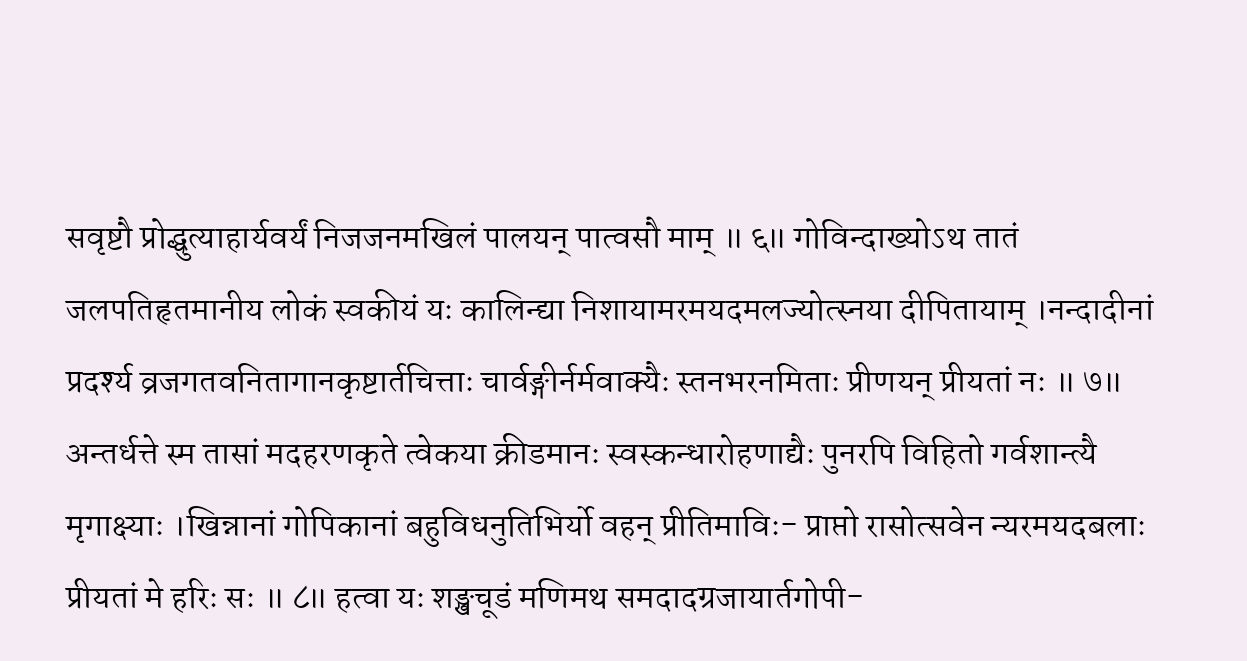सवृष्टौ प्रोद्ध्रुत्याहार्यवर्यं निजजनमखिलं पालयन् पात्वसौ माम् ॥ ६॥ गोविन्दाख्योऽथ तातं जलपतिहृतमानीय लोकं स्वकीयं यः कालिन्द्या निशायामरमयदमलज्योत्स्नया दीपितायाम् ।नन्दादीनां प्रदर्श्य व्रजगतवनितागानकृष्टार्तचित्ताः चार्वङ्गीर्नर्मवाक्यैः स्तनभरनमिताः प्रीणयन् प्रीयतां नः ॥ ७॥ अन्तर्धत्ते स्म तासां मदहरणकृते त्वेकया क्रीडमानः स्वस्कन्धारोहणाद्यैः पुनरपि विहितो गर्वशान्त्यै मृगाक्ष्याः ।खिन्नानां गोपिकानां बहुविधनुतिभिर्यो वहन् प्रीतिमाविः- प्राप्तो रासोत्सवेन न्यरमयदबलाः प्रीयतां मे हरिः सः ॥ ८॥ हत्वा यः शङ्खचूडं मणिमथ समदादग्रजायार्तगोपी-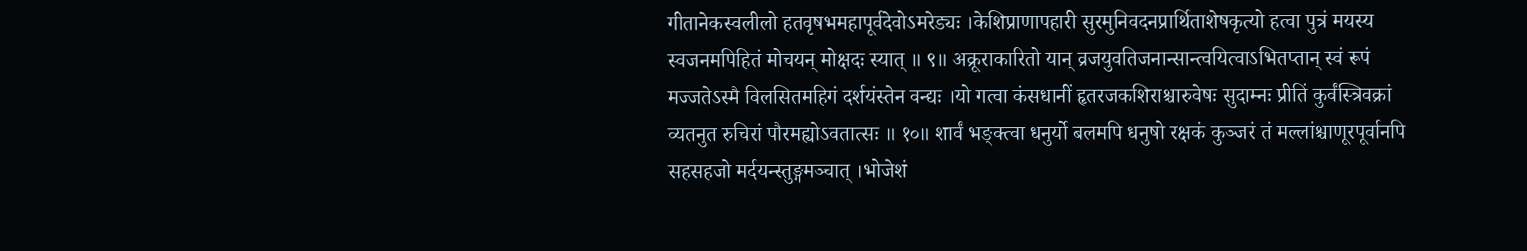गीतानेकस्वलीलो हतवृषभमहापूर्वदेवोऽमरेड्यः ।केशिप्राणापहारी सुरमुनिवदनप्रार्थिताशेषकृत्यो हत्वा पुत्रं मयस्य स्वजनमपिहितं मोचयन् मोक्षदः स्यात् ॥ ९॥ अक्रूराकारितो यान् व्रजयुवतिजनान्सान्त्वयित्वाऽभितप्तान् स्वं रूपं मज्जतेऽस्मै विलसितमहिगं दर्शयंस्तेन वन्द्यः ।यो गत्वा कंसधानीं हृतरजकशिराश्चारुवेषः सुदाम्नः प्रीतिं कुर्वंस्त्रिवक्रां व्यतनुत रुचिरां पौरमह्योऽवतात्सः ॥ १०॥ शार्वं भङ्क्त्वा धनुर्यो बलमपि धनुषो रक्षकं कुञ्जरं तं मल्लांश्चाणूरपूर्वानपि सहसहजो मर्दयन्स्तुङ्गमञ्चात् ।भोजेशं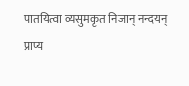पातयित्वा व्यसुमकृत निजान् नन्दयन् प्राप्य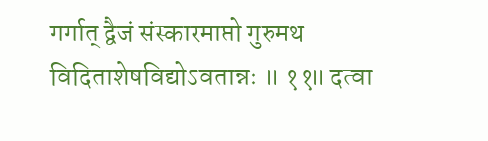गर्गात् द्वैजं संस्कारमाप्तो गुरुमथ विदिताशेषविद्योऽवतान्नः ॥ ११॥ दत्वा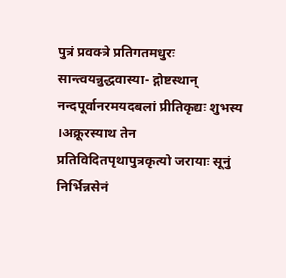पुत्रं प्रवक्त्रे प्रतिगतमधुरः सान्त्वयन्नुद्धवास्या- द्गोष्टस्थान् नन्दपूर्वानरमयदबलां प्रीतिकृद्यः शुभस्य ।अक्रूरस्याथ तेन प्रतिविदितपृथापुत्रकृत्यो जरायाः सूनुं निर्भिन्नसेनं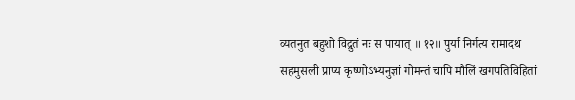व्यतनुत बहुशो विद्रुतं नः स पायात् ॥ १२॥ पुर्या निर्गत्य रामादथ सहमुसली प्राप्य कृष्णोऽभ्यनुज्ञां गोमन्तं चापि मौलिं खगपतिविहितां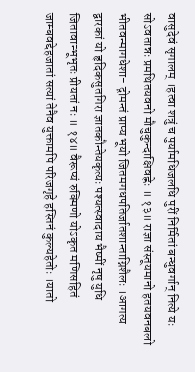वासुदेवं सृगालम् ।हत्वा शत्रुं च पुर्यामधिजलधि पुरीं निर्मितां बन्धुवर्गान् नित्ये यः सोऽवतान्नः प्रमथितयवनो मौचुकुन्दाक्षिवह्नेः ॥ १३॥ राज्ञा संस्तूयमानो हतयवनबलो भीतवन्मागधेशा- द्गोमन्तं प्राप्य भूयो जितमगधपतिर्जातशान्ताग्निशैलः ।आगत्य द्वारकां यो हृदिकसुतगिरा ज्ञातकौन्तेयकृत्यः पश्यत्स्वादाय भैष्मीं नृषु युधि जितावान्भूभृतः प्रीयतां नः ॥ १४॥ वैरूप्यं रुक्मिणो योऽकृत मणिसहितं जाम्बवद्देहजातां सत्यां तेनैव युक्तामपि परिजगृहे हस्तिनं कुल्यहेतोः ।यातो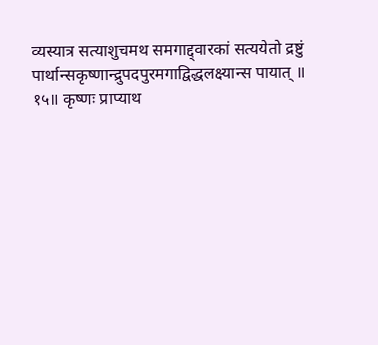व्यस्यात्र सत्याशुचमथ समगाद्द्वारकां सत्ययेतो द्रष्टुं पार्थान्सकृष्णान्द्रुपदपुरमगाद्विद्धलक्ष्यान्स पायात् ॥ १५॥ कृष्णः प्राप्याथ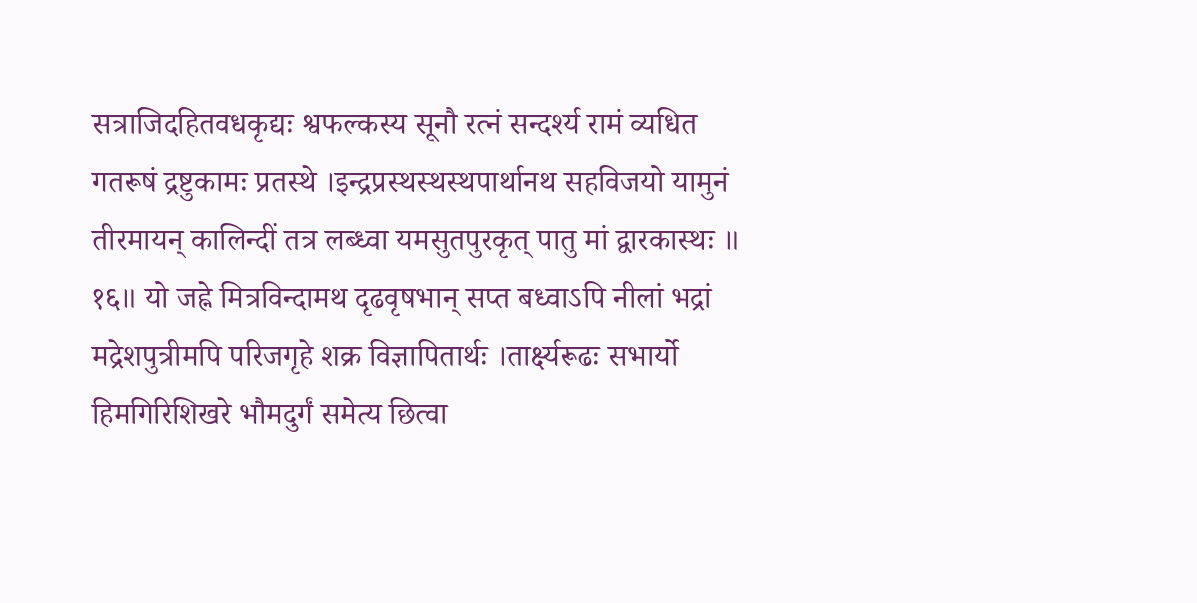सत्राजिदहितवधकृद्यः श्वफल्कस्य सूनौ रत्नं सन्दर्श्य रामं व्यधित गतरूषं द्रष्टुकामः प्रतस्थे ।इन्द्रप्रस्थस्थस्थपार्थानथ सहविजयो यामुनं तीरमायन् कालिन्दीं तत्र लब्ध्वा यमसुतपुरकृत् पातु मां द्वारकास्थः ॥ १६॥ यो जह्ने मित्रविन्दामथ दृढवृषभान् सप्त बध्वाऽपि नीलां भद्रां मद्रेशपुत्रीमपि परिजगृहे शक्र विज्ञापितार्थः ।तार्क्ष्यरूढः सभार्यो हिमगिरिशिखरे भौमदुर्गं समेत्य छित्वा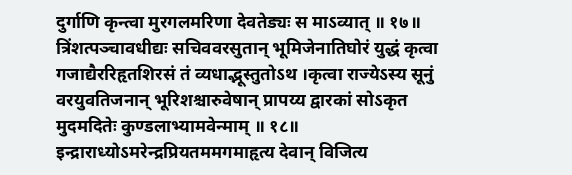दुर्गाणि कृन्त्वा मुरगलमरिणा देवतेड्यः स माऽव्यात् ॥ १७॥ त्रिंशत्पञ्चावधीद्यः सचिववरसुतान् भूमिजेनातिघोरं युद्धं कृत्वा गजाद्यैररिहृतशिरसं तं व्यधाद्भूस्तुतोऽथ ।कृत्वा राज्येऽस्य सूनुं वरयुवतिजनान् भूरिशश्चारुवेषान् प्रापय्य द्वारकां सोऽकृत मुदमदितेः कुण्डलाभ्यामवेन्माम् ॥ १८॥ इन्द्राराध्योऽमरेन्द्रप्रियतममगमाहृत्य देवान् विजित्य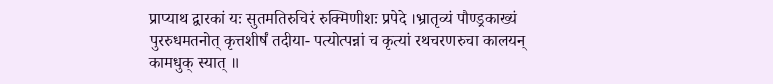प्राप्याथ द्वारकां यः सुतमतिरुचिरं रुक्मिणीशः प्रपेदे ।भ्रातृव्यं पौण्ड्रकाख्यं पुररुधमतनोत् कृत्तशीर्षं तदीया- पत्योत्पन्नां च कृत्यां रथचरणरुचा कालयन् कामधुक् स्यात् ॥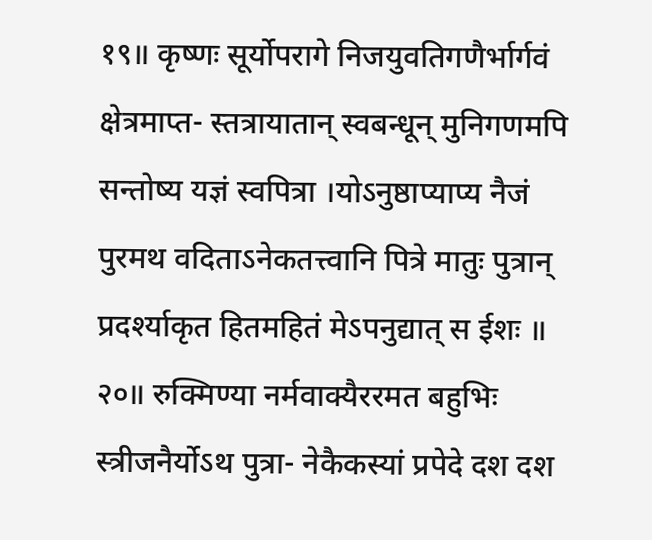१९॥ कृष्णः सूर्योपरागे निजयुवतिगणैर्भार्गवं क्षेत्रमाप्त- स्तत्रायातान् स्वबन्धून् मुनिगणमपि सन्तोष्य यज्ञं स्वपित्रा ।योऽनुष्ठाप्याप्य नैजं पुरमथ वदिताऽनेकतत्त्वानि पित्रे मातुः पुत्रान् प्रदर्श्याकृत हितमहितं मेऽपनुद्यात् स ईशः ॥ २०॥ रुक्मिण्या नर्मवाक्यैररमत बहुभिः स्त्रीजनैर्योऽथ पुत्रा- नेकैकस्यां प्रपेदे दश दश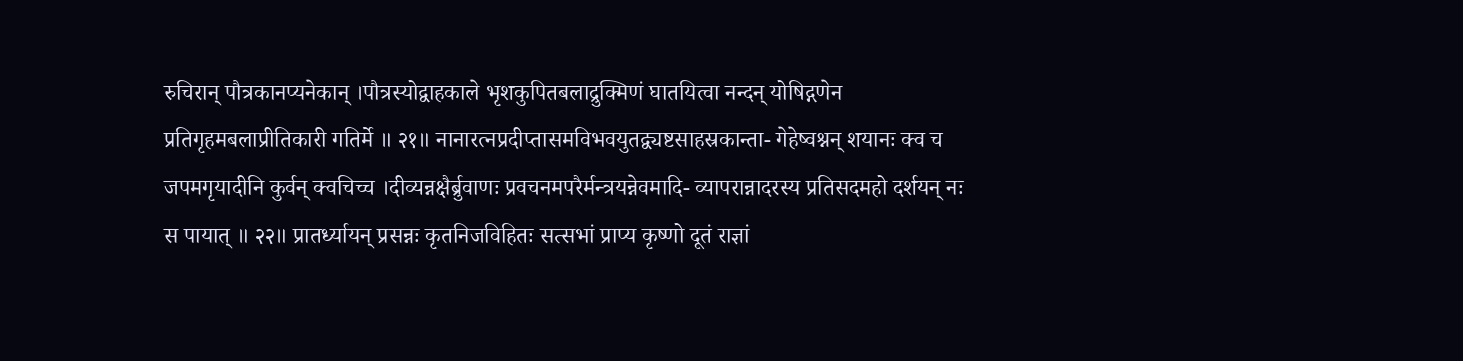रुचिरान् पौत्रकानप्यनेकान् ।पौत्रस्योद्वाहकाले भृशकुपितबलाद्रुक्मिणं घातयित्वा नन्दन् योषिद्गणेन प्रतिगृहमबलाप्रीतिकारी गतिर्मे ॥ २१॥ नानारत्नप्रदीप्तासमविभवयुतद्व्यष्टसाहस्रकान्ता- गेहेष्वश्नन् शयानः क्व च जपमगृयादीनि कुर्वन् क्वचिच्च ।दीव्यन्नक्षैर्ब्रुवाणः प्रवचनमपरैर्मन्त्रयन्नेवमादि- व्यापरान्नादरस्य प्रतिसदमहो दर्शयन् नः स पायात् ॥ २२॥ प्रातर्ध्यायन् प्रसन्नः कृतनिजविहितः सत्सभां प्राप्य कृष्णो दूतं राज्ञां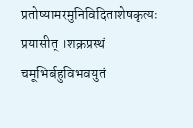प्रतोष्यामरमुनिविदिताशेषकृत्यः प्रयासीत् ।शक्रप्रस्थं चमूभिर्बहुविभवयुतं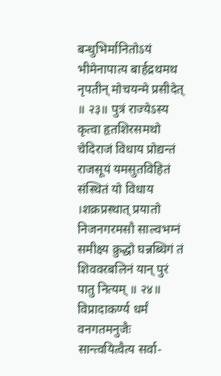बन्धुभिर्मानितोऽयं भीमेनापात्य बार्हद्रथमथ नृपतीन् मोचयन्मे प्रसीदेत् ॥ २३॥ पुत्रं राज्येऽस्य कृत्वा हृतशिरसमथो चेदिराजं विधाय प्रोद्यन्तं राजसूयं यमसुतविहितं संस्थितं यो विधाय ।शक्रप्रस्थात् प्रयातो निजनगरमसौ साल्वभग्नं समीक्ष्य क्रुद्धो घन्नब्धिगं तं शिववरबलिनं यान् पुरं पातु नित्यम् ॥ २४॥ विप्रादाकर्ण्य धर्मं वनगतमनुजैः सान्त्वयित्वैत्य सर्वा-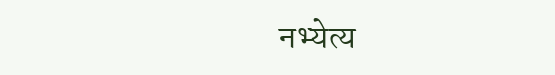नभ्येत्य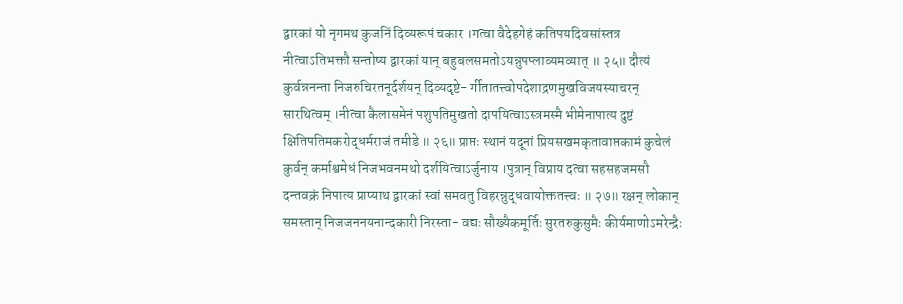द्वारकां यो नृगमथ कुजनिं दिव्यरूपं चकार ।गत्वा वैदेहगेहं कतिपयदिवसांस्तत्र नीत्वाऽतिभक्तौ सन्तोष्य द्वारकां यान् बहुबलसमतोऽयन्नुपप्लाव्यमव्यात् ॥ २५॥ दौत्यं कुर्वन्ननन्ता निजरुचिरतनूर्दर्शयन् दिव्यदृष्टे- र्गीतातत्त्वोपदेशाद्रणमुखविजयस्याचरन् सारथित्वम् ।नीत्वा कैलासमेनं पशुपतिमुखतो दापयित्वाऽस्त्रमस्मै भीमेनापात्य दुष्टं क्षितिपतिमकरोद्धर्मराजं तमीडे ॥ २६॥ प्राप्तः स्थानं यदूनां प्रियसखमकृतावाप्तकामं कुचेलं कुर्वन् कर्माश्वमेधं निजभवनमथो दर्शयित्वाऽर्जुनाय ।पुत्रान् विप्राय दत्वा सहसहजमसौ दन्तवक्रं निपात्य प्राप्याथ द्वारकां स्वां समवतु विहरन्नुद्धवायोक्ततत्त्वः ॥ २७॥ रक्षन् लोकान् समस्तान् निजजननयनान्दकारी निरस्ता- वद्यः सौख्यैकमूर्तिः सुरतरुकुसुमैः कीर्यमाणोऽमरेन्द्रैः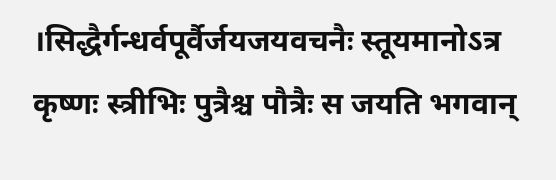।सिद्धैर्गन्धर्वपूर्वैर्जयजयवचनैः स्तूयमानोऽत्र कृष्णः स्त्रीभिः पुत्रैश्च पौत्रैः स जयति भगवान्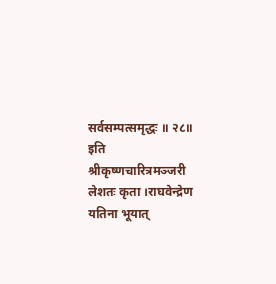सर्वसम्पत्समृद्धः ॥ २८॥ इति श्रीकृष्णचारित्रमञ्जरी लेशतः कृता ।राघवेन्द्रेण यतिना भूयात्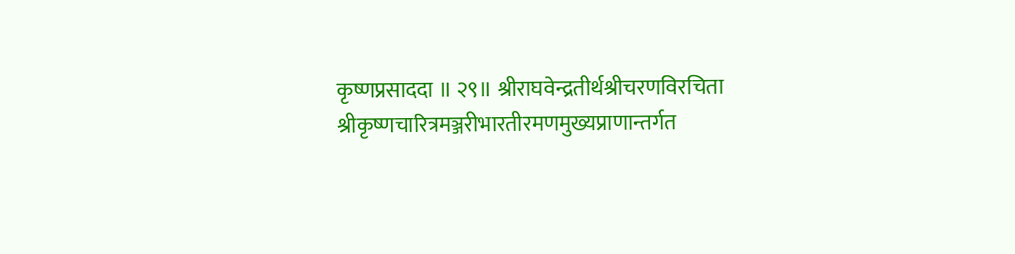कृष्णप्रसाददा ॥ २९॥ श्रीराघवेन्द्रतीर्थश्रीचरणविरचिता श्रीकृष्णचारित्रमञ्जरीभारतीरमणमुख्यप्राणान्तर्गत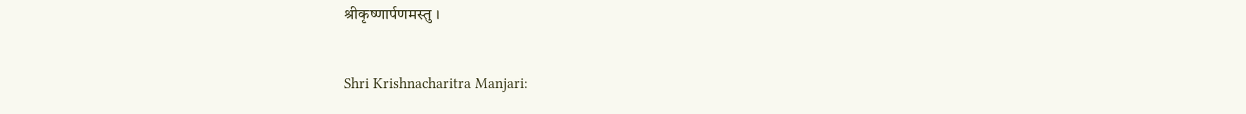श्रीकृष्णार्पणमस्तु ।

Shri Krishnacharitra Manjari: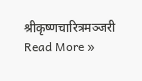श्रीकृष्णचारित्रमञ्जरी Read More »